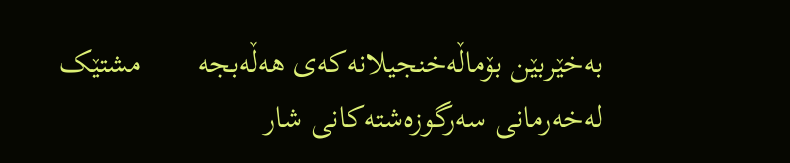به‌خێربێن بۆماڵه‌خنجیلانه‌که‌ی هه‌ڵه‌بجه‌       مشتێک له‌خه‌رمانی سه‌رگوزه‌شته‌کانی شار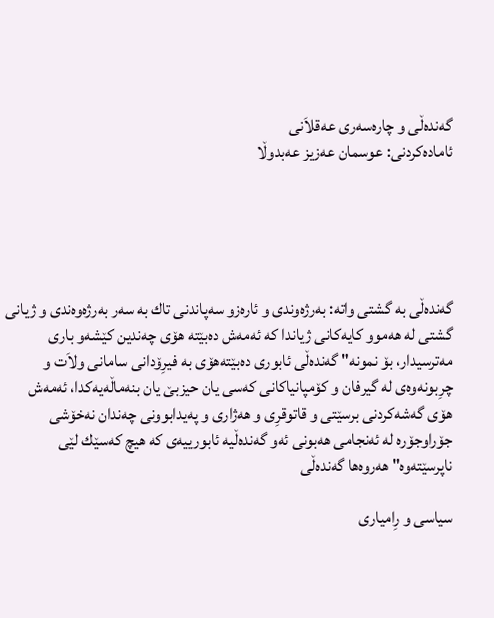گه‌نده‌ڵى و چاره‌سه‌رى عه‌قلاَنى
ئاماده‌كردنى: عوسمان عه‌زیز عه‌بدوڵا





گه‌نده‌ڵى به‌ گشتى واته‌: به‌رژه‌وندى و ئاره‌زو سه‌پاندنى تاك به‌ سه‌ر به‌رژه‌وه‌ندى و ژیانى گشتی له‌ هه‌موو كایه‌كانى ژیاندا كه‌ ئه‌مه‌ش ده‌بێته‌ هۆى چه‌ندین كێشه‌و بارى مه‌ترسیدار، بۆ نمونه‌" گه‌نده‌ڵى ئابورى ده‌بێته‌هۆى به‌ فیرِۆدانى سامانى ولاَت و چرِبونه‌وه‌ى له‌ گیرفان و كۆمپانیاكانى كه‌سى یان حیزبێ یان بنه‌ماڵه‌یه‌كدا، ئه‌مه‌ش هۆى گه‌شه‌كردنى برسێتى و قاتوقرِی و هه‌ژاری و په‌یدابوونى چه‌ندان نه‌خۆشى جۆراوجۆره‌ له‌ ئه‌نجامى هه‌بونى ئه‌و گه‌نده‌ڵیه‌ ئابورییه‌ى كه‌ هیچ كه‌سێك لێى ناپرسێته‌وه‌" هه‌روه‌ها گه‌نده‌ڵى

سیاسى و رِامیارى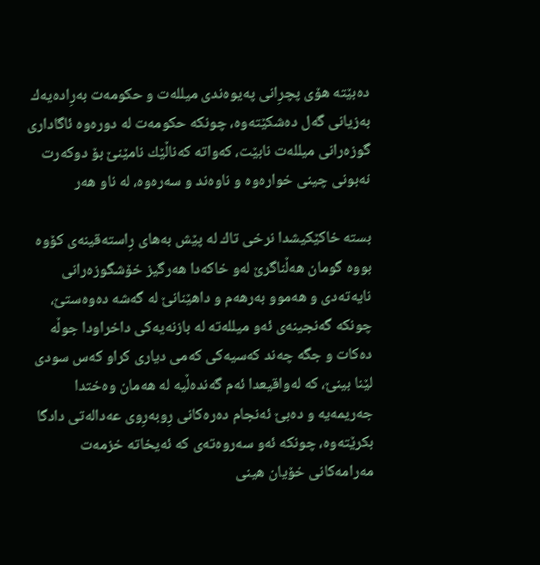ده‌بێته‌ هۆى پچرِانى په‌یوه‌ندى میلله‌ت و حكومه‌ت به‌رِاده‌یه‌ك به‌زیانى گه‌ل ده‌شكێته‌وه‌، چونكه‌ حكومه‌ت له‌ دوره‌وه‌ ئاگادارى گوزه‌رانى میلله‌ت نابێت، كه‌واته‌ كه‌ناڵێك نامێنێ بۆ دوكه‌رت نه‌بونى چینى خواره‌وه‌ و ناوه‌ند و سه‌ره‌وه‌، له‌ ناو هه‌ر

بسته‌ خاكێكیشدا نرخى تاك له‌ پێش به‌هاى رِاسته‌قینه‌ى كۆوه‌ بووه‌ گومان هه‌ڵناگرێ له‌و خاكه‌دا هه‌رگیز خۆشگوزه‌رانى نایه‌ته‌دى و هه‌موو به‌رهه‌م و داهێنانێ له‌ گه‌شه‌ ده‌وه‌ستێ، چونكه‌ گه‌نجینه‌ى ئه‌و میلله‌ته‌ له‌ بازنه‌یه‌كى داخراودا جوڵه‌ ده‌كات و جگه‌ چه‌ند كه‌سیه‌كى كه‌مى دیارى كراو كه‌س سودى لێنا بینێ، كه‌ له‌واقیعدا ئه‌م گه‌نده‌ڵیه‌ له‌ هه‌مان وه‌ختدا جه‌ریمه‌یه‌ و ده‌بێ ئه‌نجام ده‌ره‌كانى رِوبه‌رِوى عه‌داله‌تى دادگا بكرێته‌وه‌، چونكه‌ ئه‌و سه‌روه‌ته‌ى كه‌ ئه‌یخاته‌ خزمه‌ت مه‌رامه‌كانى خۆیان هینى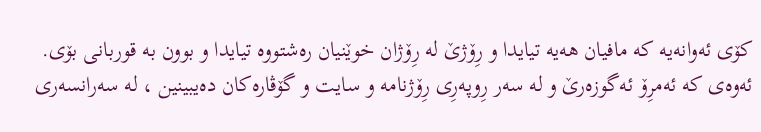كۆى ئه‌وانه‌یه‌ كه‌ مافیان هه‌یه‌ تیایدا و رِۆژێ له‌ رِۆژان خوێنیان ره‌شتووه‌ تیایدا و بوون به‌ قوربانى بۆى. ئه‌وه‌ى كه‌ ئه‌مرِۆ ئه‌گوزه‌رێ و له‌ سه‌ر رِوپه‌رِى رِۆژنامه‌ و سایت و گۆڤاره‌كان ده‌یبینین ، له‌ سه‌رانسه‌رى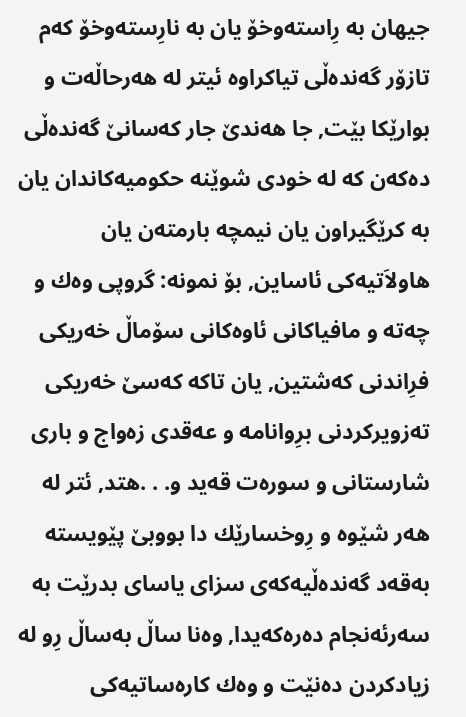جیهان به‌ رِاسته‌وخۆ یان به‌ نارِسته‌وخۆ كه‌م تازۆر گه‌نده‌ڵى تیاكراوه‌ ئیتر له‌ هه‌رحاڵه‌ت و بوارێكا بێت, جا هه‌ندێ جار كه‌سانێ گه‌نده‌ڵى ده‌كه‌ن كه‌ له‌ خودى شوێنه‌ حكومیه‌كاندان یان به‌ كرێگیراون یان نیمچه‌ بارمته‌ن یان هاولاَتیه‌كى ئاساین, بۆ نمونه‌: گروپى وه‌ك و چه‌ته‌ و مافیاكانى ئاوه‌كانى سۆماڵ خه‌ریكى فرِاندنى كه‌شتین, یان تاكه‌ كه‌سێ خه‌ریكى ته‌زویركردنى برِوانامه‌ و عه‌قدى زه‌واج و بارى شارستانى و سوره‌ت قه‌ید و. . .هتد, ئتر له‌ هه‌ر شێوه‌ و رِوخسارێك دا بووبێ پێویسته‌ به‌قه‌د گه‌نده‌ڵیه‌كه‌ى سزاى یاساى بدرێت به‌ سه‌رئه‌نجام ده‌ره‌كه‌یدا, وه‌نا ساڵ به‌ساڵ رِو له‌ زیادكردن ده‌نێت و وه‌ك كاره‌ساتیه‌كى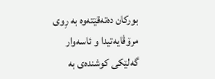بوركان ده‌ته‌قێته‌وه‌ به‌ رِوى مرۆڤایه‌تیدا و ئاسه‌وار گه‌لێكى كوشنده‌ى به‌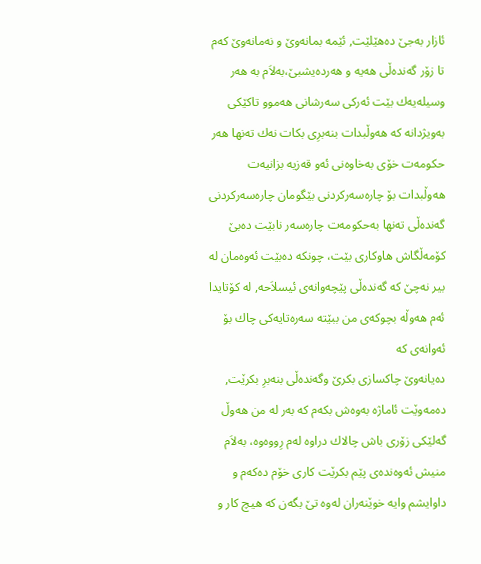ئازار به‌جێ ده‌هێلێت, ئێمه‌ بمانه‌وێ و نه‌مانه‌وێ كه‌م تا زۆر گه‌نده‌ڵى هه‌یه‌ و هه‌رده‌یشبێ،به‌لاَم به‌ هه‌ر وسیله‌یه‌ك بێت ئه‌ركى سه‌رشانى هه‌موو تاكێكى به‌ویژدانه‌ كه‌ هه‌وڵبدات بنه‌برِى بكات نه‌ك ته‌نها هه‌ر حكومه‌ت خۆى به‌خاوه‌نى ئه‌و قه‌زیه‌ بزانیه‌ت هه‌وڵبدات بۆ چاره‌سه‌ركردنى بێگومان چاره‌سه‌ركردنى گه‌نده‌ڵى ته‌نها به‌حكومه‌ت چاره‌سه‌ر نابێت ده‌بێ كۆمه‌ڵگاش هاوكارى بێت، چونكه‌ ده‌بێت ئه‌وه‌مان له‌ بیر نه‌چێ كه‌ گه‌نده‌ڵى پێچه‌وانه‌ى ئیسلاَحه‌, له‌ كۆتایدا ئه‌م هه‌وڵه‌ بچوكه‌ى من ببێته‌ سه‌ره‌تایه‌كى چاك بۆ ئه‌وانه‌ى كه‌
ده‌یانه‌وێ چاكسازى بكرێ وگه‌نده‌ڵى بنه‌برِ بكرێت, ده‌مه‌وێت ئاماژه‌ به‌وه‌ش بكه‌م كه‌ به‌ر له‌ من هه‌وڵ گه‌لێكى زۆرى باش چالاك دراوه‌ له‌م رِووه‌وه‌، به‌لاَم منیش ئه‌وه‌نده‌ى پێم بكرێت كارى خۆم ده‌كه‌م و داوایشم وایه‌ خوێنه‌ران له‌وه‌ تێ بگه‌ن كه‌ هیچ كار و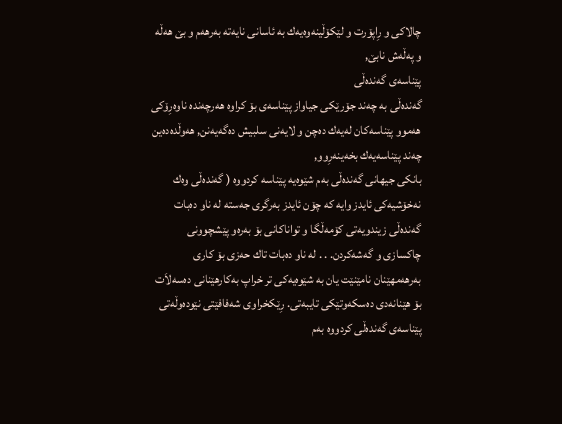چالاكى و رِاپۆرت و لێكۆڵینه‌وه‌یه‌ك به‌ ئاسانى نایه‌ته‌ به‌رهه‌م و بێ هه‌ڵه‌ و په‌ڵه‌ش نابێ,
پێناسه‌ى گه‌نده‌ڵى
گه‌نده‌ڵى به‌ چه‌ند جۆرێكى جیاواز پێناسه‌ى بۆ كراوه‌ هه‌رچه‌نده‌ ناوه‌رِۆكى هه‌موو پێناسه‌كان له‌یه‌ك ده‌چن و لایه‌نى سلبیش ده‌گه‌یه‌نن, هه‌وڵده‌ده‌ین چه‌ند پێناسه‌یه‌ك بخه‌ینه‌رِوو,
بانكى جیهانى گه‌نده‌ڵى به‌م شێوه‌یه‌ پێناسه‌ كردووه‌ ( گه‌نده‌ڵى وه‌ك نه‌خۆشیه‌كى ئایدز وایه‌ كه‌ چۆن ئایدز به‌رگرى جه‌سته‌ له‌ ناو ده‌بات گه‌نده‌ڵى زیندویه‌تى كۆمه‌ڵگا و تواناكانى بۆ به‌ره‌و پێشچوونى چاكسازى و گه‌شه‌كردن. . . له‌ ناو ده‌بات تاك حه‌زى بۆ كارى به‌رهه‌مهێنان نامێنێت یان به‌ شێوه‌یه‌كى تر خراپ به‌كارهێنانى ده‌سه‌لاَت بۆ هێنانه‌دى ده‌سكه‌وتێكى تایبه‌تى. رِێكخراوى شه‌فافێتى نێوده‌وڵه‌تى پێناسه‌ى گه‌نده‌ڵى كردووه‌ به‌م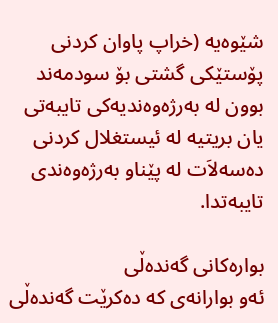شێوه‌یه‌ (خراپ پاوان كردنى پۆستێكى گشتى بۆ سودمه‌ند بوون له‌ به‌رژه‌وه‌ندیه‌كى تایبه‌تى یان بریتیه‌ له‌ ئیستغلال كردنى ده‌سه‌لاَت له‌ پێناو به‌رژه‌وه‌ندى تایبه‌تدا.

بواره‌كانى گه‌نده‌ڵى
ئه‌و بوارانه‌ى كه‌ ده‌كرێت گه‌نده‌ڵى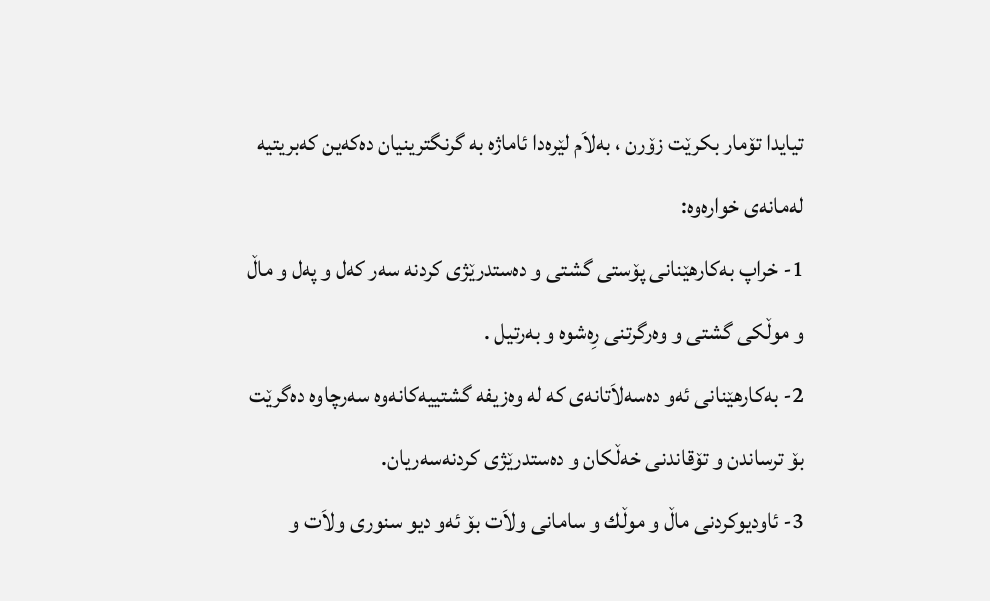تیایدا تۆمار بكرێت زۆرن ، به‌لاَم لێره‌دا ئاماژه‌ به‌ گرنگترینیان ده‌كه‌ین كه‌بریتیه‌ له‌مانه‌ى خواره‌وه‌:
1- خراپ به‌كارهێنانى پۆستى گشتى و ده‌ستدرێژى كردنه‌ سه‌ر كه‌ل و په‌ل و ماڵ و موڵكى گشتى و وه‌رگرتنى رِه‌شوه‌ و به‌رتیل .
2- به‌كارهێنانى ئه‌و ده‌سه‌لاَتانه‌ى كه‌ له‌ وه‌زیفه‌ گشتییه‌كانه‌وه‌ سه‌رچاوه‌ ده‌گرێت بۆ ترساندن و تۆقاندنى خه‌ڵكان و ده‌ستدرێژى كردنه‌سه‌ریان.
3- ئاودیوكردنى ماڵ و موڵك و سامانى ولاَت بۆ ئه‌و دیو سنورى ولاَت و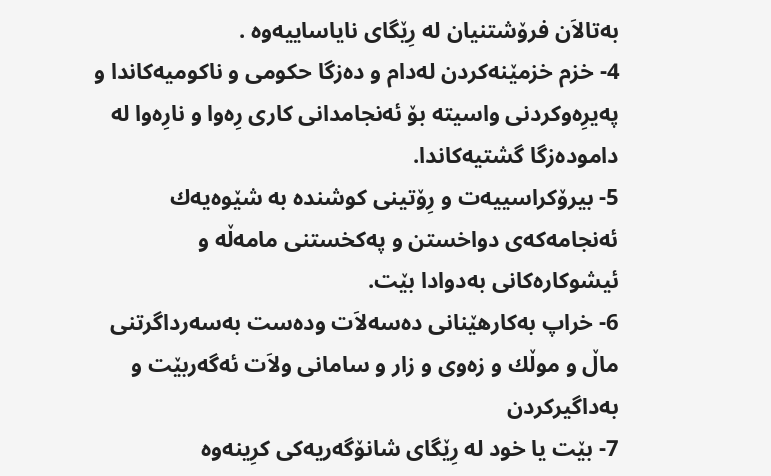به‌تالاَن فرۆشتنیان له‌ رِێگاى نایاساییه‌وه‌ .
4- خزم خزمێنه‌كردن له‌دام و ده‌زگا حكومى و ناكومیه‌كاندا و په‌یرِه‌وكردنى واسیته‌ بۆ ئه‌نجامدانى كارى رِه‌وا و نارِه‌وا له‌ داموده‌زگا گشتیه‌كاندا.
5- بیرۆكراسییه‌ت و رِۆتینى كوشنده‌ به‌ شێوه‌یه‌ك ئه‌نجامه‌كه‌ى دواخستن و په‌كخستنى مامه‌ڵه‌ و ئیشوكاره‌كانى به‌دوادا بێت.
6- خراپ به‌كارهێنانى ده‌سه‌لاَت وده‌ست به‌سه‌رداگرتنى ماڵ و موڵك و زه‌وی و زار و سامانى ولاَت ئه‌گه‌ربێت و به‌داگیركردن
7- بێت یا خود له‌ رِێگاى شانۆگه‌ریه‌كى كرِینه‌وه‌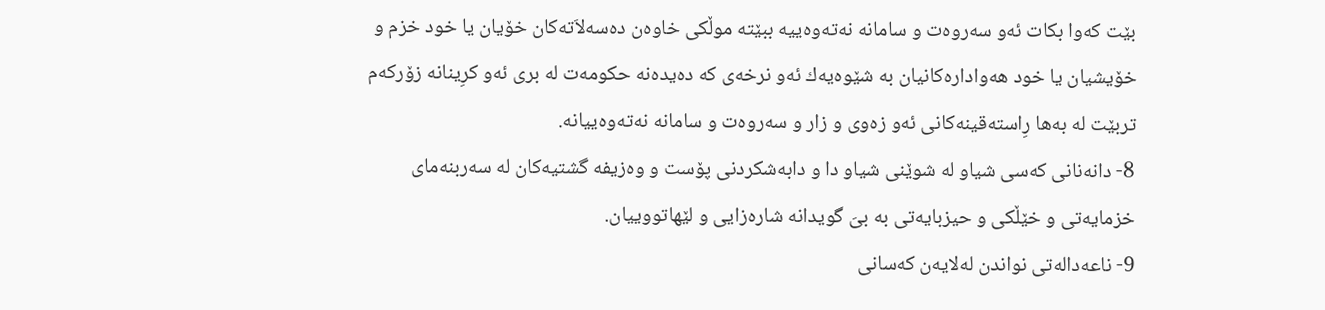بێت كه‌وا بكات ئه‌و سه‌روه‌ت و سامانه‌ نه‌ته‌وه‌ییه‌ ببێته‌ موڵكى خاوه‌ن ده‌سه‌لاَته‌كان خۆیان یا خود خزم و خۆیشیان یا خود هه‌واداره‌كانیان به‌ شێوه‌یه‌ك ئه‌و نرخه‌ى كه‌ ده‌یده‌نه‌ حكومه‌ت له‌ برى ئه‌و كرِینانه‌ زۆركه‌م تربێت له‌ به‌ها رِاسته‌قینه‌كانى ئه‌و زه‌وى و زار و سه‌روه‌ت و سامانه‌ نه‌ته‌وه‌ییانه‌.
8- دانه‌نانى كه‌سى شیاو له‌ شوێنى شیاو دا و دابه‌شكردنى پۆست و وه‌زیفه‌ گشتیه‌كان له‌ سه‌ربنه‌ماى خزمایه‌تى و خێڵكى و حیزبایه‌تى به‌ بىَ گویدانه‌ شاره‌زایى و لێهاتووییان.
9- ناعه‌داله‌تى نواندن له‌لایه‌ن كه‌سانى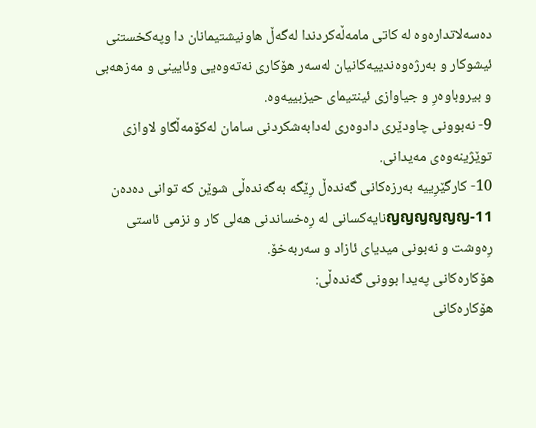ده‌سه‌لاتداره‌وه‌ له‌ كاتى مامه‌ڵه‌كردندا له‌گه‌ڵ هاونیشتیمانان دا وپه‌كخستنى ئیشوكار و به‌رژه‌وه‌ندییه‌كانیان له‌سه‌ر هۆكارى نه‌ته‌وه‌یى وئایینى و مه‌زهه‌بى و بیروباوه‌رِ و جیاوازى ئینتیماى حیزبییه‌وه‌.
9- نه‌بوونى چاودێرى دادوه‌رى له‌دابه‌شكردنى سامان له‌كۆمه‌ڵگاو لاوازى توێژینه‌وه‌ى مه‌یدانى.
10- كارگێرِییه‌ به‌رزه‌كانى گه‌نده‌ڵ رِێگه‌ به‌گه‌نده‌ڵى شوێن كه‌ توانى ده‌ده‌ن
11-ญญญญญญنایه‌كسانى له‌ رِه‌خساندنى هه‌لى كار و نزمى ئاستى رِه‌وشت و نه‌بونى میدیاى ئازاد و سه‌ربه‌خۆ.
هۆكاره‌كانى په‌یدا بوونى گه‌نده‌ڵى:
هۆكاره‌كانى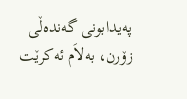په‌یدابونى گه‌نده‌ڵى زۆرن، به‌لاَم ئه‌كرێت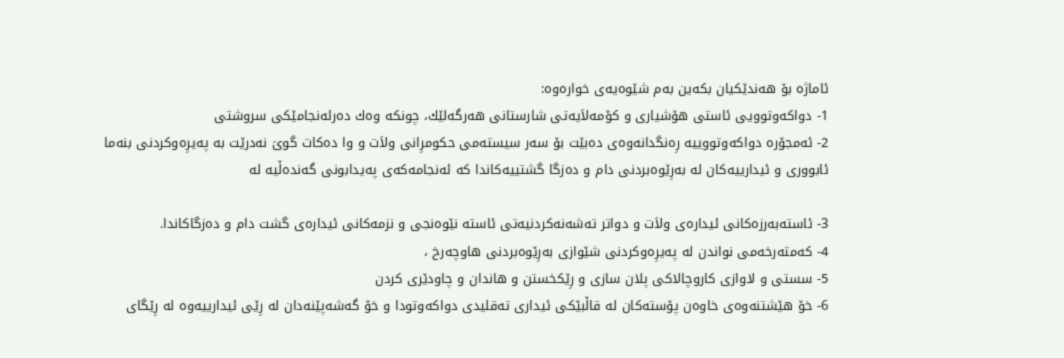ئاماژه‌ بۆ هه‌ندێكیان بكه‌ین به‌م شێوه‌یه‌ى خواره‌وه‌:
1- دواكه‌وتوویى ئاستى هۆشیارى و كۆمه‌لاَیه‌تى شارستانى هه‌رگه‌لێك، چونكه‌ وه‌ك ده‌رئه‌نجامێكى سروشتى
2- ئه‌مجۆره‌ دواكه‌وتووییه‌ رِه‌نگدانه‌وه‌ى ده‌بێت بۆ سه‌ر سیسته‌مى حكومرِانى ولاَت و وا ده‌كات گوىَ نه‌درێت به‌ په‌یرِه‌وكردنى بنه‌ما ئابوورى و ئیدارییه‌كان له‌ به‌رِێوه‌بردنى دام و ده‌زگا گشتییه‌كاندا كه‌ ئه‌نجامه‌كه‌ى په‌یدابونى گه‌نده‌ڵیه‌ له‌

3- ئاسته‌به‌رزه‌كانى ئیداره‌ى ولاَت و دواتر ته‌شه‌نه‌كردنیه‌تى ئاسته‌ نێوه‌نجى و نزمه‌كانى ئیداره‌ى گشت دام و ده‌زگاكاندا.
4- كه‌مته‌رخه‌مى نواندن له‌ په‌یرِه‌وكردنى شێوازى به‌رِێوه‌بردنى هاوچه‌رخ ،
5- سستى و لاوازى كاروچالاكى پلان سازى و رِێكخستن و هاندان و چاودێرى كردن
6- خۆ هێشتنه‌وه‌ى خاوه‌ن پۆسته‌كان له‌ قاڵبێكى ئیدارى ته‌قلیدى دواكه‌وتودا و خۆ گه‌شه‌پێنه‌دان له‌ رِێى ئیدارییه‌وه‌ له‌ رِێگاى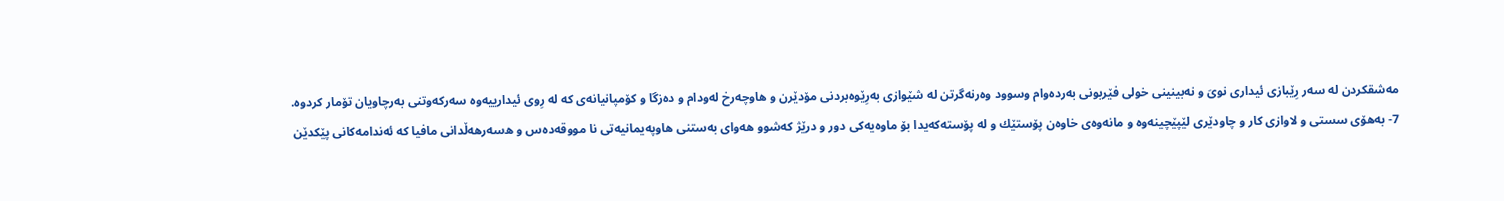مه‌شقكردن له‌ سه‌ر رِێبازى ئیدارى نوىَ و نه‌بینینى خولى فێربونى به‌رده‌وام وسوود وه‌رنه‌گرتن له‌ شێوازى به‌رِێوه‌بردنى مۆدێرن و هاوچه‌رخ له‌ودام و ده‌زگا و كۆمپانیانه‌ى كه‌ له‌ رِوى ئیدارییه‌وه‌ سه‌ركه‌وتنى به‌رچاویان تۆمار كردوه‌.
7- به‌هۆى سستى و لاوازى كار و چاودێرى لێپێچینه‌وه‌ و مانه‌وه‌ى خاوه‌ن پۆستێك و له‌ پۆسته‌كه‌یدا بۆ ماوه‌یه‌كى دور و درێژ كه‌شوو هه‌واى به‌ستنى هاوپه‌یمانیه‌تى نا مووقه‌ده‌س و ه‌سه‌رهه‌ڵدانى مافیا كه‌ ئه‌ندامه‌كانى پێكدێن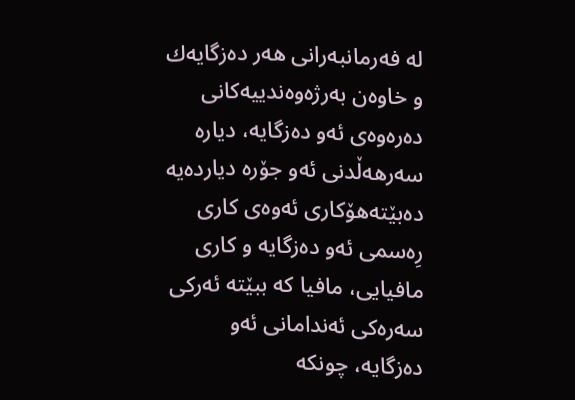له‌ فه‌رمانبه‌رانى هه‌ر ده‌زگایه‌ك و خاوه‌ن به‌رژه‌وه‌ندییه‌كانى ده‌ره‌وه‌ى ئه‌و ده‌زگایه‌، دیاره‌ سه‌رهه‌ڵدنى ئه‌و جۆره‌ دیارده‌یه‌ ده‌بێته‌هۆكارى ئه‌وه‌ى كارى رِه‌سمى ئه‌و ده‌زگایه‌ و كارى مافیایى، مافیا كه‌ ببێته‌ ئه‌ركى سه‌ره‌كى ئه‌ندامانى ئه‌و ده‌زگایه‌، چونكه‌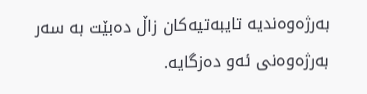به‌رژه‌وه‌ندیه‌ تایبه‌تیه‌كان زاڵ ده‌بێت به‌ سه‌ر به‌رژه‌وه‌نی ئه‌و ده‌زگایه‌.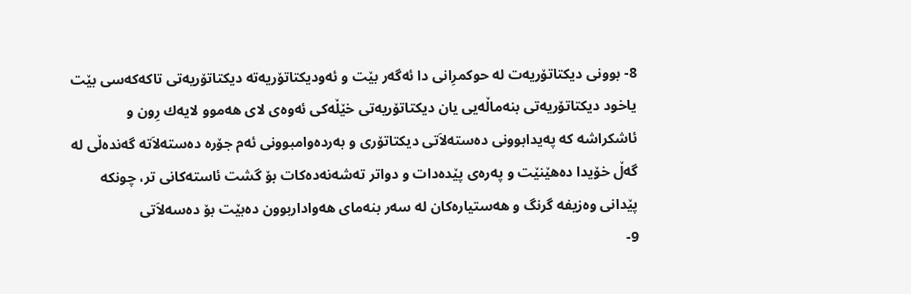8- بوونى دیكتاتۆریه‌ت له‌ حوكمرِانى دا ئه‌گه‌ر بێت و ئه‌ودیكتاتۆریه‌ته‌ دیكتاتۆریه‌تى تاكه‌كه‌سى بێت یاخود دیكتاتۆریه‌تى بنه‌ماڵه‌یى یان دیكتاتۆریه‌تى خێڵه‌كى ئه‌وه‌ى لاى هه‌موو لایه‌ك رِون و ئاشكراشه‌ كه‌ په‌یدابوونى ده‌سته‌لاَتى دیكتاتۆرى و به‌رده‌وامبوونى ئه‌م جۆره‌ ده‌سته‌لاَته‌ گه‌نده‌ڵى له‌ گه‌ڵ خۆیدا ده‌هێنێت و په‌ره‌ى پێده‌دات و دواتر ته‌شه‌نه‌ده‌كات بۆ گشت ئاسته‌كانى تر، چونكه‌ پێدانى وه‌زیفه‌ گرنگ و هه‌ستیاره‌كان له‌ سه‌ر بنه‌ماى هه‌واداربوون ده‌بێت بۆ ده‌سه‌لاَتى
9-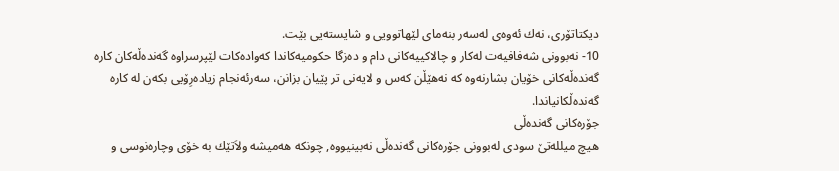دیكتاتۆرى، نه‌ك ئه‌وه‌ى له‌سه‌ر بنه‌ماى لێهاتوویى و شایسته‌یى بێت.
10- نه‌بوونى شه‌فافیه‌ت له‌كار و چالاكییه‌كانى دام و ده‌زگا حكومیه‌كاندا كه‌واده‌كات لێپرسراوه‌ گه‌نده‌ڵه‌كان كاره‌ گه‌نده‌ڵه‌كانى خۆیان بشارنه‌وه‌ كه‌ نه‌هێڵن كه‌س و لایه‌نى تر پێیان بزانن، سه‌رئه‌نجام زیاده‌رِۆیى بكه‌ن له‌ كاره‌ گه‌نده‌ڵكانیاندا.
جۆره‌كانى گه‌نده‌ڵى
هیچ میلله‌تێ سودى له‌بوونى جۆره‌كانى گه‌نده‌ڵى نه‌بینیووه‌, چونكه‌ هه‌میشه‌ ولاَتێك به‌ خۆی وچاره‌نوسی و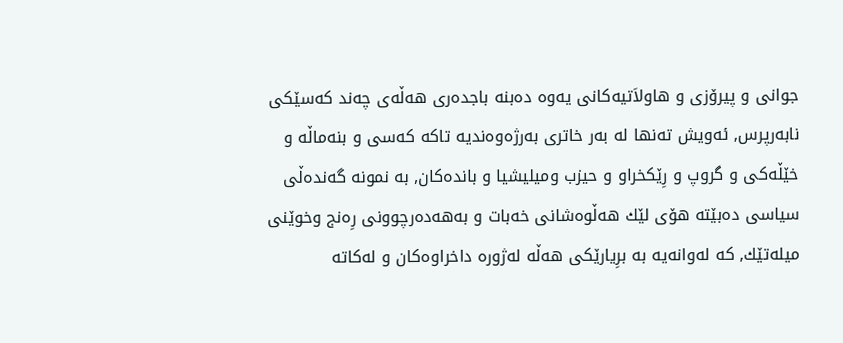جوانى و پیرۆزى و هاولاَتیه‌كانى یه‌وه‌ ده‌بنه‌ باجده‌رى هه‌ڵه‌ى چه‌ند كه‌سێكى نابه‌رپرس, ئه‌ویش ته‌نها له‌ به‌ر خاترى به‌رژه‌وه‌ندیه‌ تاكه‌ كه‌سى و بنه‌ماڵه‌ و خێڵه‌كى و گروپ و رِێكخراو و حیزب ومیلیشیا و بانده‌كان, به‌ نمونه‌ گه‌نده‌ڵى سیاسى ده‌بێته‌ هۆى لێك هه‌ڵوه‌شانى خه‌بات و به‌هه‌ده‌رچوونى رِه‌نج وخوێنى میله‌تێك, كه‌ له‌وانه‌یه‌ به‌ برِیارێكى هه‌ڵه‌ له‌ژوره‌ داخراوه‌كان و له‌كاته‌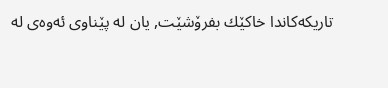تاریكه‌كاندا خاكێك بفرۆشێت, یان له‌ پێناوى ئه‌وه‌ى له‌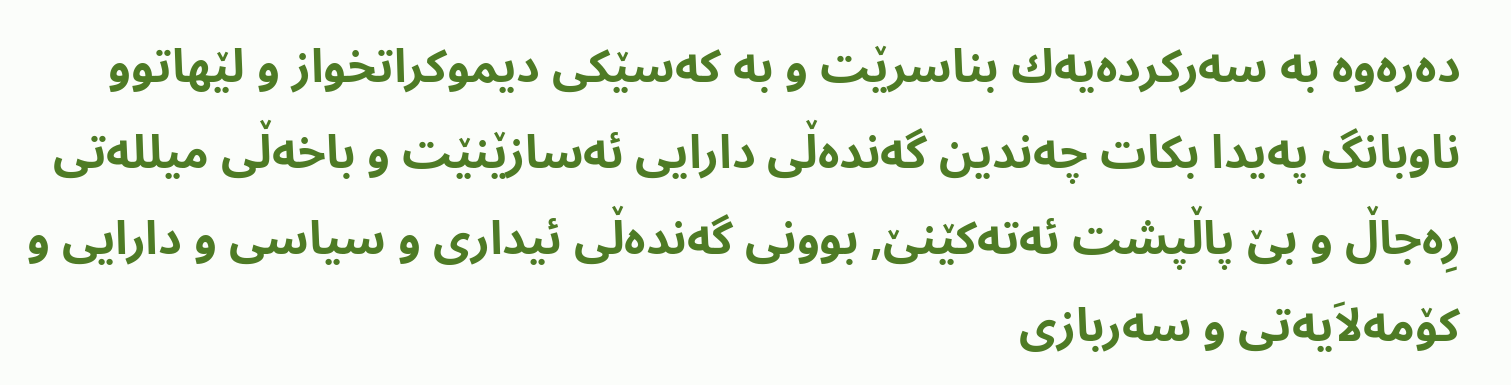ده‌ره‌وه‌ به‌ سه‌ركرده‌یه‌ك بناسرێت و به‌ كه‌سێكى دیموكراتخواز و لێهاتوو ناوبانگ په‌یدا بكات چه‌ندین گه‌نده‌ڵى دارایى ئه‌سازێنێت و باخه‌ڵى میلله‌تى رِه‌جاڵ و بێ پاڵپشت ئه‌ته‌كێنێ, بوونى گه‌نده‌ڵى ئیدارى و سیاسى و دارایی و كۆمه‌لاَیه‌تى و سه‌ربازى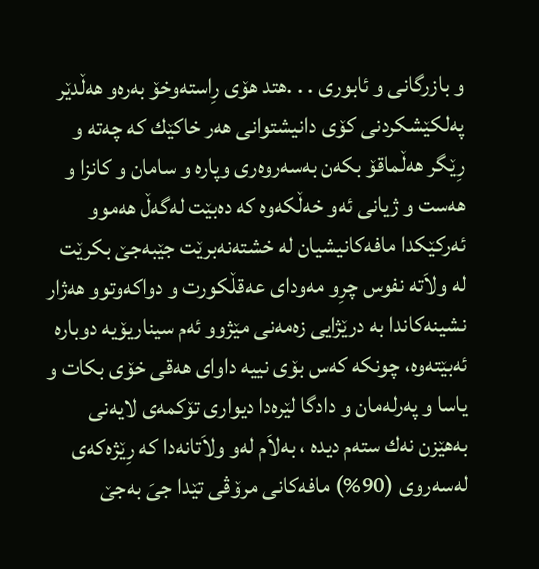و بازرگانى و ئابورى . . .هتد هۆى رِاسته‌وخۆ به‌ره‌و هه‌ڵدێر په‌لكێشكردنى كۆى دانیشتوانى هه‌ر خاكێك كه‌ چه‌ته‌ و رِێگر هه‌ڵماقۆ بكه‌ن به‌سه‌روه‌رى وپاره‌ و سامان و كانزا و هه‌ست و ژیانى ئه‌و خه‌ڵكه‌وه‌ كه‌ ده‌بێت له‌گه‌ڵ هه‌موو ئه‌ركێكدا مافه‌كانیشیان له‌ خشته‌نه‌برێت جێبه‌جێ بكرێت له‌ ولاَته‌ نفوس چرِو مه‌وداى عه‌قڵكورت و دواكه‌وتوو هه‌ژار نشینه‌كاندا به‌ درێژایى زه‌مه‌نى مێژوو ئه‌م سیناریۆیه‌ دوباره‌ ئه‌بێته‌وه‌، چونكه‌ كه‌س بۆى نییه‌ داواى هه‌قى خۆى بكات و یاسا و په‌رله‌مان و دادگا لێره‌دا دیوارى تۆكمه‌ى لایه‌نى به‌هێزن نه‌ك سته‌م دیده‌ ، به‌لاَم له‌و ولاَتانه‌دا كه‌ رِێژه‌كه‌ى له‌سه‌روى (90%) مافه‌كانى مرۆڤى تێدا جىَ به‌جێ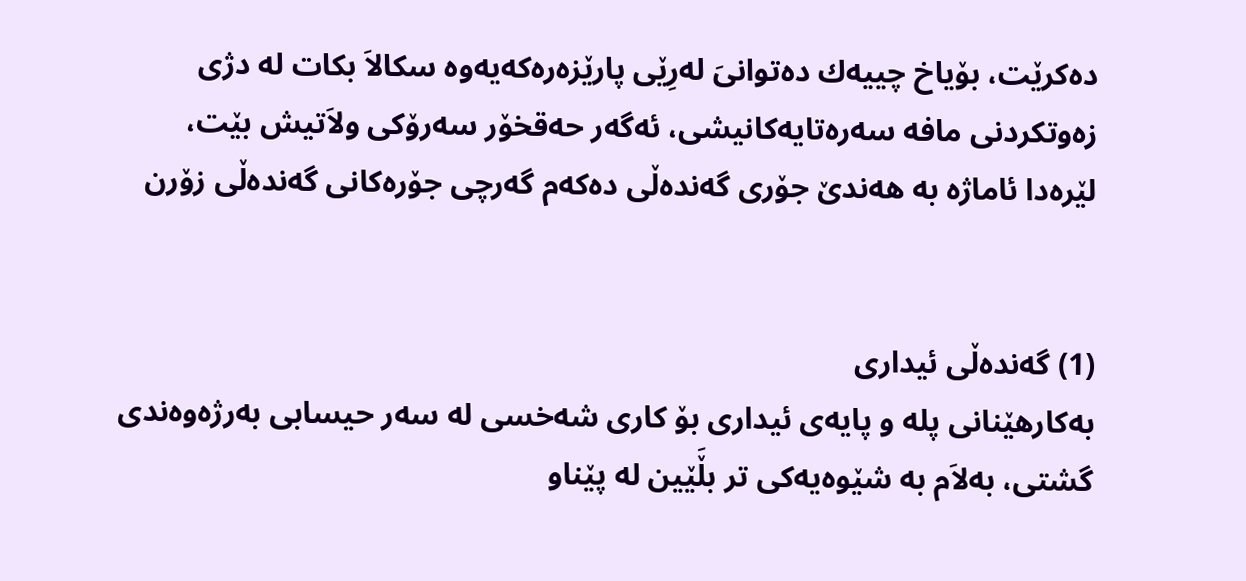ده‌كرێت، بۆیاخ چییه‌ك ده‌توانىَ له‌رِێی پارێزه‌ره‌كه‌یه‌وه‌ سكالاَ بكات له‌ دژى زه‌وتكردنى مافه‌ سه‌ره‌تایه‌كانیشی، ئه‌گه‌ر حه‌قخۆر سه‌رۆكى ولاَتیش بێت،
لێره‌دا ئاماژه‌ به‌ هه‌ندێ جۆرى گه‌نده‌ڵى ده‌كه‌م گه‌رچى جۆره‌كانى گه‌نده‌ڵى زۆرن


(1) گه‌نده‌ڵى ئیدارى
به‌كارهێنانى پله‌ و پایه‌ى ئیدارى بۆ كارى شه‌خسى له‌ سه‌ر حیسابى به‌رژه‌وه‌ندى گشتى، به‌لاَم به‌ شێوه‌یه‌كى تر بڵَێین له‌ پێناو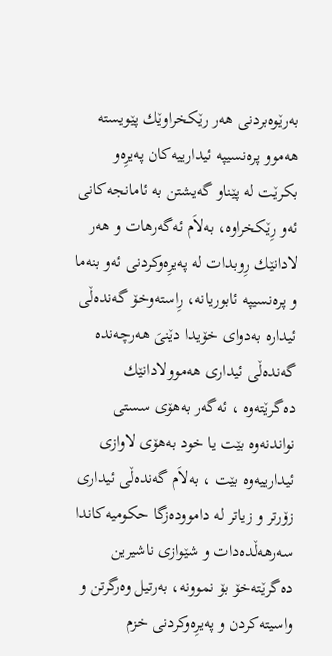به‌رێوه‌بردنى هه‌ر رێكخراوێك پێویسته‌ هه‌موو پره‌نسیپه‌ ئیدارییه‌كان په‌یرِه‌و بكرێت له‌ پێناو گه‌یشتن به‌ ئامانجه‌كانى ئه‌و رِێكخراوه‌، به‌لاَم ئه‌گه‌رهات و هه‌ر لادانێك رِوبدات له‌ په‌یرِه‌وكردنى ئه‌و بنه‌ما و پره‌نسیپه‌ ئابوریانه‌، رِاسته‌وخۆ گه‌نده‌ڵى ئیداره‌ به‌دواى خۆیدا دێنىَ هه‌رچه‌نده‌ گه‌نده‌ڵى ئیدارى هه‌موولادانێك ده‌گرێته‌وه‌ ، ئه‌گه‌ر به‌هۆى سستى نواندنه‌وه‌ بێت یا خود به‌هۆى لاوازى ئیدارییه‌وه‌ بێت ، به‌لاَم گه‌نده‌ڵى ئیدارى زۆرتر و زیاتر له‌ دامووده‌زگا حكومیه‌كاندا سه‌رهه‌ڵده‌دات و شێوازى ناشیرین ده‌گرێته‌خۆ بۆ نموونه‌، به‌رتیل وه‌رگرتن و واسیته‌كردن و په‌یرِه‌وكردنى خزم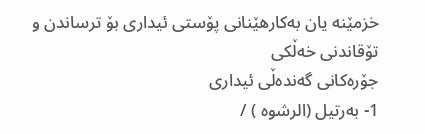خزمێنه‌ یان به‌كارهێنانى پۆستى ئیدارى بۆ ترساندن و تۆقاندنى خه‌ڵكى
جۆره‌كانى گه‌نده‌ڵى ئیدارى
1- به‌رتیل (الرشوه‌ ) /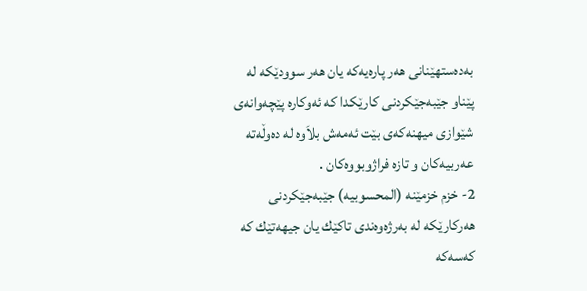به‌ده‌ستهێنانى هه‌ر پاره‌یه‌كه‌ یان هه‌ر سوودێكه‌ له‌ پێناو جێبه‌جێكردنى كارێكدا كه‌ ئه‌وكاره‌ پێچه‌وانه‌ى شێوازى میهنه‌كه‌ى بێت ئه‌مه‌ش بلاَوه‌ له‌ ده‌وڵه‌ته‌ عه‌ربیه‌كان و تازه‌ فراژوبووه‌كان .
2- خزم خزمێنه‌ (المحسوبیه‌) جێبه‌جێكردنى هه‌ركارێكه‌ له‌ به‌رژه‌وه‌ندى تاكێك یان جیهه‌تێك كه‌ كه‌سه‌كه‌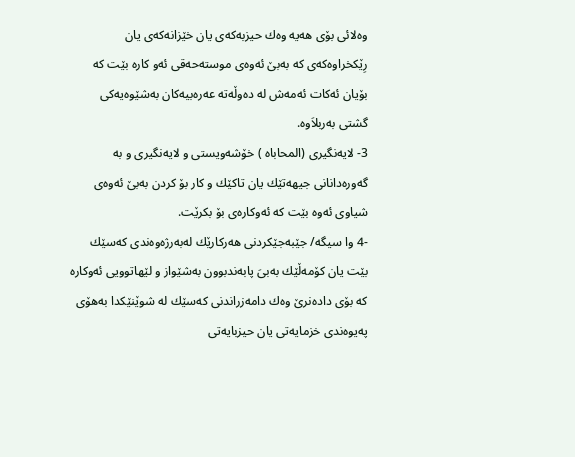وه‌لائى بۆى هه‌یه‌ وه‌ك حیزبه‌كه‌ى یان خێزانه‌كه‌ى یان رِێكخراوه‌كه‌ى كه‌ به‌بێ ئه‌وه‌ى موسته‌حه‌قى ئه‌و كاره‌ بێت كه‌ بۆیان ئه‌كات ئه‌مه‌ش له‌ ده‌وڵه‌ته‌ عه‌ره‌بیه‌كان به‌شێوه‌یه‌كى گشتى به‌ربلاَوه‌.
3- لایه‌نگیرى (المحاباه‌ ) خۆشه‌ویستى و لایه‌نگیرى و به‌ گه‌وره‌دانانى جیهه‌تێك یان تاكێك و كار بۆ كردن به‌بێ ئه‌وه‌ى شیاوى ئه‌وه‌ بێت كه‌ ئه‌وكاره‌ى بۆ بكرێت.
-4 وا سیگه‌/ جێبه‌جێكردنى هه‌ركارێك له‌به‌رژه‌وه‌ندى كه‌سێك بێت یان كۆمه‌ڵێك به‌بىَ پابه‌ندبوون به‌شێواز و لێهاتوویى ئه‌وكاره‌ كه‌ بۆى داده‌نرێ وه‌ك دامه‌زراندنى كه‌سێك له‌ شوێنێكدا به‌هۆى په‌یوه‌ندى خزمایه‌تى یان حیزبایه‌تى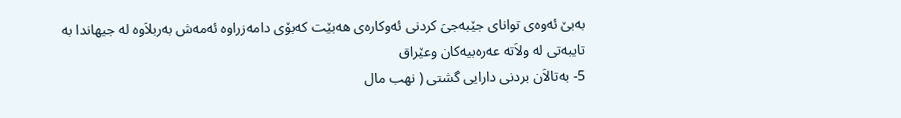به‌بێ ئه‌وه‌ى تواناى جێبه‌جىَ كردنى ئه‌وكاره‌ى هه‌بێت كه‌بۆى دامه‌زراوه‌ ئه‌مه‌ش به‌ربلاَوه‌ له‌ جیهاندا به‌ تایبه‌تى له‌ ولاَته‌ عه‌ره‌بیه‌كان وعێراق
5- به‌تالاَن بردنى دارایى گشتى ( نهب مال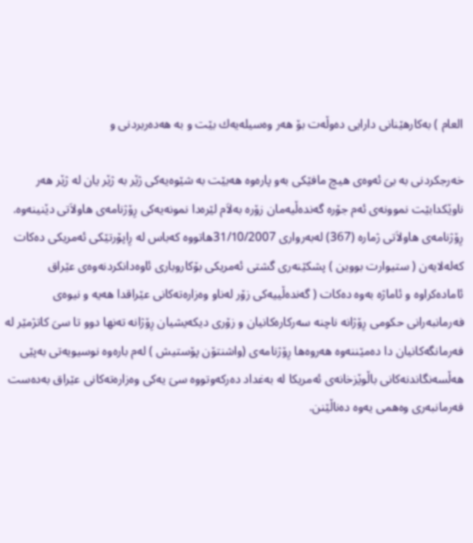العام ) به‌كارهێنانى دارایى ده‌وڵه‌ت بۆ هه‌ر وه‌سیله‌یه‌ك بێت و به‌ هه‌ده‌ربردنى و

خه‌رجكردنى به‌ بىَ ئه‌وه‌ى هیچ مافێكى به‌و پاره‌وه‌ هه‌بێت به‌ شێوه‌یه‌كى ژێر به‌ ژێر یان له‌ ژێر هه‌ر ناوێكدابێت نموونه‌ى ئه‌م جۆره‌ گه‌نده‌ڵیه‌مان زۆره‌ به‌لاَم لێره‌دا نمونه‌یه‌كى رِۆژنامه‌ى هاولاَتى دێنینه‌وه‌. رِۆژنامه‌ى هاولاَتى ژماره‌ (367) له‌به‌روارى 31/10/2007هاتووه‌ كه‌باس له‌ رِاپۆرتێكى ئه‌مریكى ده‌كات كه‌له‌لایه‌ن ( ستیوارت بووین ) پشكێنه‌رى گشتى ئه‌مریكى بۆكاروبارى ئاوه‌دانكردنه‌وه‌ى عێراق ئاماده‌كراوه‌ و ئاماژه‌ به‌وه‌ ده‌كات ( گه‌نده‌ڵییه‌كى زۆر له‌ناو وه‌زاره‌ته‌كانى عێراقدا هه‌یه‌ و نیوه‌ى فه‌رمانبه‌رانى حكومى رِۆژانه‌ ناچنه‌ سه‌ركاره‌كانیان و زۆرى دیكه‌یشیان رِۆژانه‌ ته‌نها دوو تا سىَ كاتژمێر له‌ فه‌رمانگه‌كانیان دا ده‌مێننه‌وه‌ هه‌روه‌ها رِۆژنامه‌ى (واشنتۆن پۆستیش ) له‌م باره‌وه‌ نوسیویه‌تى به‌پێى هه‌ڵسه‌نگاندنه‌كانى باڵوێزخانه‌ى ئه‌مریكا له‌ به‌غداد ده‌ركه‌وتووه‌ سىَ یه‌كى وه‌زاره‌ته‌كانى عێراق به‌ده‌ست فه‌رمانبه‌رى وه‌همى یه‌وه‌ ده‌ناڵێنن.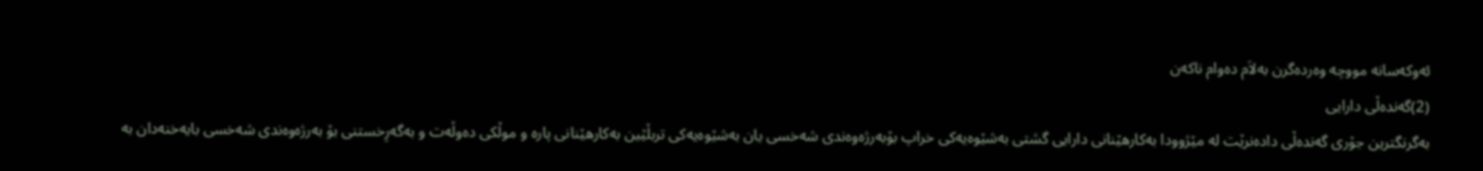ئه‌وكه‌سانه‌ مووچه‌ وه‌رده‌گرن به‌لاَم ده‌وام ناكه‌ن
(2)گه‌نده‌ڵى دارایى
به‌گرنگترین جۆری گه‌نده‌ڵى داده‌نرێت له‌ مێژوودا به‌كارهێنانى دارایى گشتى به‌شێوه‌یه‌كى خراپ بۆبه‌رژه‌وه‌ندى شه‌خسى یان به‌شێوه‌یه‌كى تربڵێین به‌كارهێنانى پاره‌ و موڵكى ده‌وڵه‌ت و به‌گه‌رِخستنى بۆ به‌رژه‌وه‌ندى شه‌خسى بایه‌خنه‌دان به‌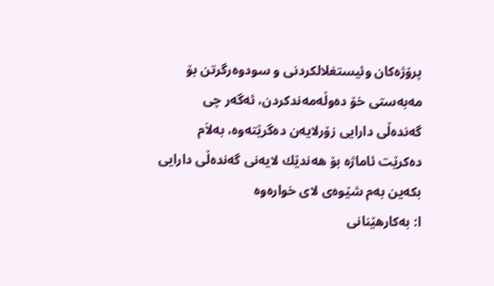پرۆژه‌كان وئیستغلالكردنى و سودوه‌رگرتن بۆ مه‌به‌ستى خۆ ده‌وڵه‌مه‌ندكردن، ئه‌گه‌ر چى گه‌نده‌ڵى دارایى زۆرلایه‌ن ده‌گرێته‌وه‌، به‌لاَم ده‌كرێت ئاماژه‌ بۆ هه‌ندێك لایه‌نى گه‌نده‌ڵى دارایى بكه‌ین به‌م شێوه‌ى لاى خواره‌وه‌
ا: به‌كارهێنانى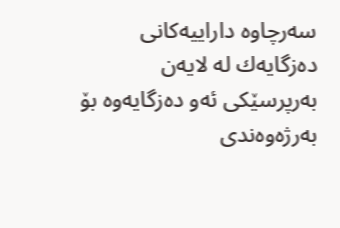سه‌رچاوه‌ داراییه‌كانى ده‌زگایه‌ك له‌ لایه‌ن به‌رپرسێكى ئه‌و ده‌زگایه‌وه‌ بۆ به‌رژه‌وه‌ندى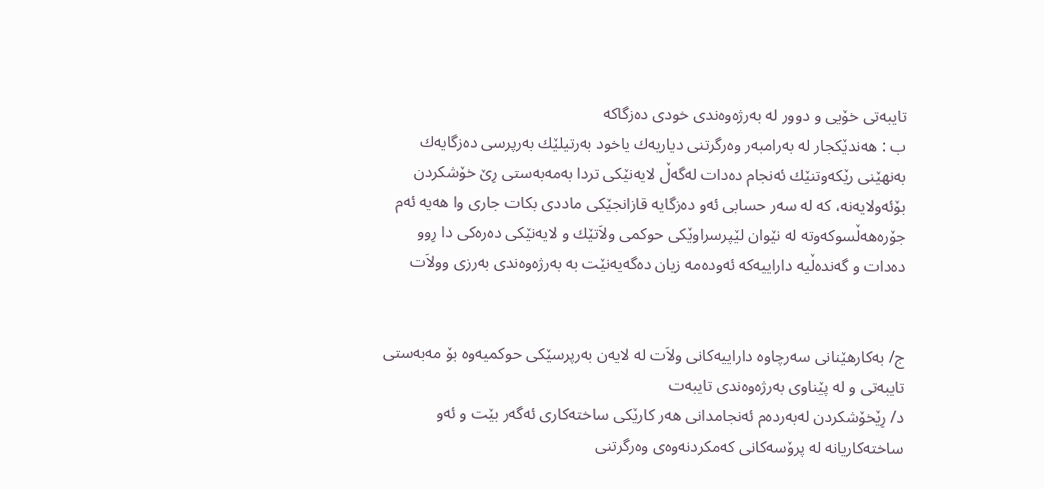تایبه‌تى خۆیى و دوور له‌ به‌رژه‌وه‌ندى خودى ده‌زگاكه‌
ب : هه‌ندێكجار له‌ به‌رامبه‌ر وه‌رگرتنى دیاریه‌ك یاخود به‌رتیلێك به‌رپرسى ده‌زگایه‌ك به‌نهێنى رێكه‌وتنێك ئه‌نجام ده‌دات له‌گه‌ڵ لایه‌نێكى تردا به‌مه‌به‌ستى رِێ خۆشكردن بۆئه‌ولایه‌نه‌، كه‌ له‌ سه‌ر حسابى ئه‌و ده‌زگایه‌ قازانجێكى ماددى بكات جارى وا هه‌یه‌ ئه‌م جۆره‌هه‌ڵسوكه‌وته‌ له‌ نێوان لێپرسراوێكى حوكمى ولاَتێك و لایه‌نێكى ده‌ره‌كى دا رِوو ده‌دات و گه‌نده‌ڵیه‌ داراییه‌كه‌ ئه‌وده‌مه‌ زیان ده‌گه‌یه‌نێت به‌ به‌رژه‌وه‌ندى به‌رزى وولاَت


ج/ به‌كارهێنانى سه‌رچاوه‌ داراییه‌كانى ولاَت له‌ لایه‌ن به‌رپرسێكى حوكمیه‌وه‌ بۆ مه‌به‌ستى تایبه‌تى و له‌ پێناوى به‌رژه‌وه‌ندى تایبه‌ت
د/ رِێخۆشكردن له‌به‌رده‌م ئه‌نجامدانى هه‌ر كارێكى ساخته‌كارى ئه‌گه‌ر بێت و ئه‌و ساخته‌كاریانه‌ له‌ پرۆسه‌كانى كه‌مكردنه‌وه‌ى وه‌رگرتنى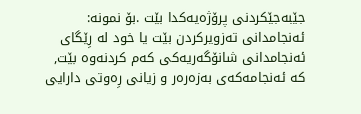جێبه‌جێكردنى پرۆژه‌یه‌كدا بێت .بۆ نمونه‌: ئه‌نجامدانى ته‌زویركردن بێت یا خود له‌ رِێگاى ئه‌نجامدانى شانۆگه‌ریه‌كى كه‌م كردنه‌وه‌ بێت, كه‌ ئه‌نجامه‌كه‌ى به‌زه‌ره‌ر و زیانى رِه‌وتى دارایى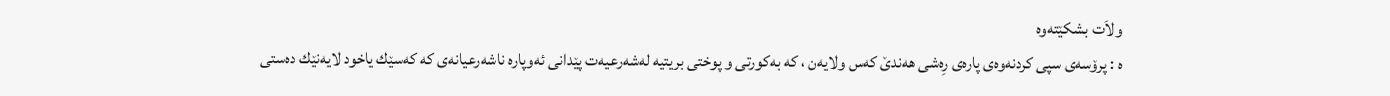ولاَت بشكێته‌وه‌
ه : پرۆسه‌ى سپى كردنه‌وه‌ى پاره‌ى رِه‌شى هه‌ندێ كه‌س ولایه‌ن ، كه‌ به‌كورتى و پوختى بریتیه‌ له‌شه‌رعیه‌ت پێدانى ئه‌وپاره‌ ناشه‌رعیانه‌ى كه‌ كه‌سێك یاخود لایه‌نێك ده‌ستى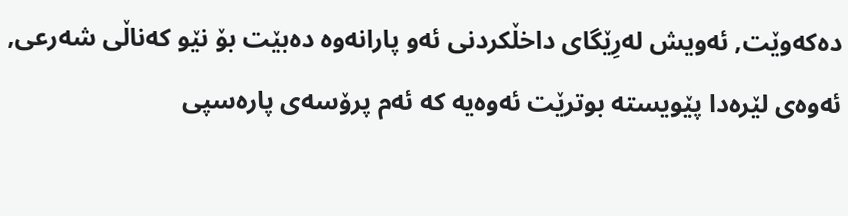ده‌كه‌وێت, ئه‌ویش له‌رِێگاى داخڵكردنى ئه‌و پارانه‌وه‌ ده‌بێت بۆ نێو كه‌ناڵى شه‌رعى, ئه‌وه‌ى لێره‌دا پێویسته‌ بوترێت ئه‌وه‌یه‌ كه‌ ئه‌م پرۆسه‌ى پاره‌سپى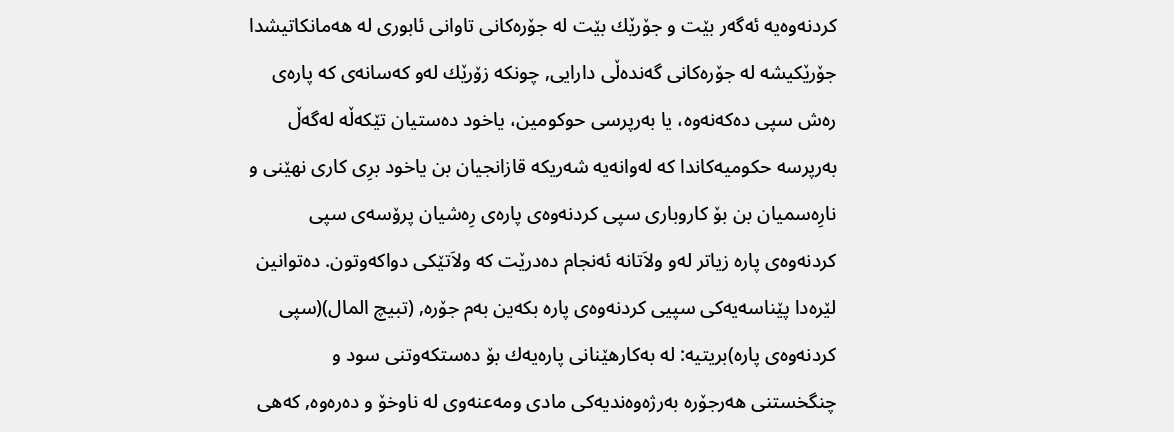كردنه‌وه‌یه‌ ئه‌گه‌ر بێت و جۆرێك بێت له‌ جۆره‌كانى تاوانى ئابورى له‌ هه‌مانكاتیشدا جۆرێكیشه‌ له‌ جۆره‌كانى گه‌نده‌ڵى دارایى, چونكه‌ زۆرێك له‌و كه‌سانه‌ى كه‌ پاره‌ى ره‌ش سپى ده‌كه‌نه‌وه‌، یا به‌رپرسى حوكومین، یاخود ده‌ستیان تێكه‌ڵه‌ له‌گه‌ڵ به‌رپرسه‌ حكومیه‌كاندا كه‌ له‌وانه‌یه‌ شه‌ریكه‌ قازانجیان بن یاخود برِى كارى نهێنى و نارِه‌سمیان بن بۆ كاروبارى سپى كردنه‌وه‌ى پاره‌ى رِه‌شیان پرۆسه‌ى سپى كردنه‌وه‌ى پاره‌ زیاتر له‌و ولاَتانه‌ ئه‌نجام ده‌درێت كه‌ ولاَتێكى دواكه‌وتون. ده‌توانین لێره‌دا پێناسه‌یه‌كى سپیى كردنه‌وه‌ى پاره‌ بكه‌ین به‌م جۆره‌, (تبیچ المال)(سپى كردنه‌وه‌ى پاره‌)بریتیه‌: له‌ به‌كارهێنانى پاره‌یه‌ك بۆ ده‌ستكه‌وتنى سود و چنگخستنى هه‌رجۆره‌ به‌رژه‌وه‌ندیه‌كى مادى ومه‌عنه‌وى له‌ ناوخۆ و ده‌ره‌وه‌, كه‌هی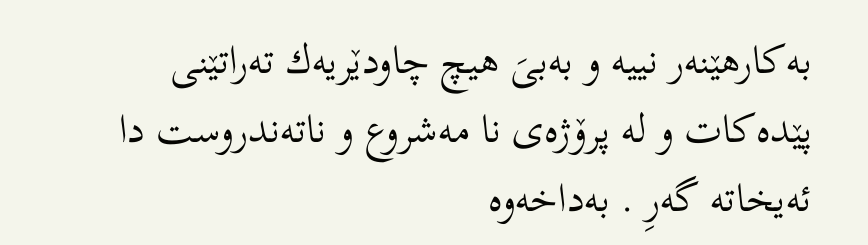به‌كارهێنه‌ر نییه‌ و به‌بىَ هیچ چاودێریه‌ك ته‌راتێنى پێده‌كات و له‌ پرۆژه‌ى نا مه‌شروع و ناته‌ندروست دا ئه‌یخاته‌ گه‌رِ . به‌داخه‌وه‌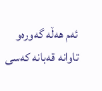ئه‌م هه‌ڵه‌ گه‌وره‌و تاوانه‌ قه‌بانه‌ كه‌سى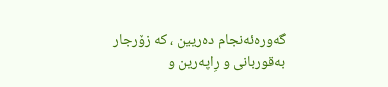گه‌وره‌ئه‌نجام ده‌ریین ، كه‌ زۆرجار به‌قوربانى و رِاپه‌رین و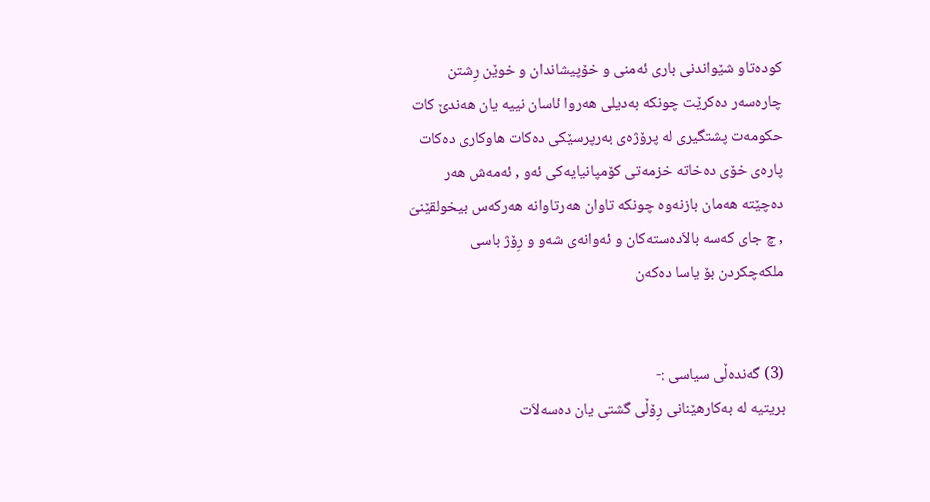كوده‌تاو شێواندنى بارى ئه‌منى و خۆپیشاندان و خوێن رِشتن چاره‌سه‌ر ده‌كرێت چونكه‌ به‌دیلى هه‌روا ئاسان نییه‌ یان هه‌ندێ كات حكومه‌ت پشتگیرى له‌ پرۆژه‌ى به‌رپرسێكى ده‌كات هاوكارى ده‌كات پاره‌ى خۆى ده‌خاته‌ خزمه‌تى كۆمپانیایه‌كى ئه‌و , ئه‌مه‌ش هه‌ر ده‌چێته‌ هه‌مان بازنه‌وه‌ چونكه‌ تاوان هه‌رتاوانه‌ هه‌ركه‌س بیخولقێنىَ , چ جاى كه‌سه‌ بالاَده‌سته‌كان و ئه‌وانه‌ى شه‌و و رِۆژ باسى ملكه‌چكردن بۆ یاسا ده‌كه‌ن


(3) گه‌نده‌ڵى سیاسى :-
بریتیه‌ له‌ به‌كارهێنانى رِۆڵى گشتى یان ده‌سه‌لاَت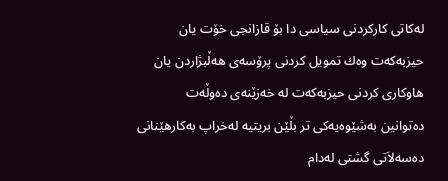له‌كاتى كاركردنى سیاسى دا بۆ قازانجى خۆت یان حیزبه‌كه‌ت وه‌ك تمویل كردنى پرۆسه‌ى هه‌ڵبژاردن یان هاوكارى كردنى حیزبه‌كه‌ت له‌ خه‌زێنه‌ى ده‌وڵه‌ت
ده‌توانین به‌شێوه‌یه‌كى تر بڵێن بریتیه‌ له‌خراپ به‌كارهێنانى ده‌سه‌لاَتى گشتى له‌دام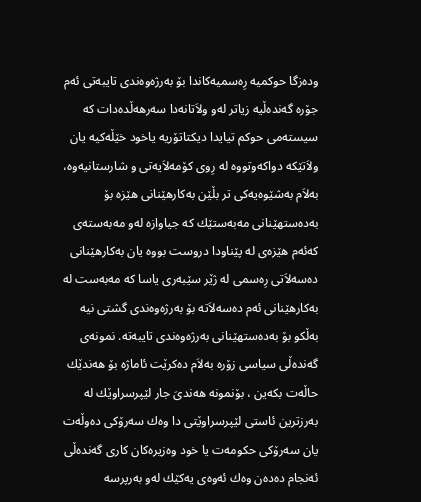وده‌زگا حوكمیه‌ رِه‌سمیه‌كاندا بۆ به‌رژه‌وه‌ندى تایبه‌تى ئه‌م جۆره‌ گه‌نده‌ڵیه‌ زیاتر له‌و ولاَتانه‌دا سه‌رهه‌ڵده‌دات كه‌ سیسته‌مى حوكم تیایدا دیكتاتۆریه‌ یاخود خێڵه‌كیه‌ یان ولاَتێكه‌ دواكه‌وتووه‌ له‌ رِوى كۆمه‌لاَیه‌تى و شارستانیه‌وه‌، به‌لاَم به‌شێوه‌یه‌كى تر بڵێن به‌كارهێنانى هێزه‌ بۆ به‌ده‌ستهێنانى مه‌به‌ستێك كه‌ جیاوازه‌ له‌و مه‌به‌سته‌ى كه‌ئه‌م هێزه‌ى له‌ پێناودا دروست بووه‌ یان به‌كارهێنانى ده‌سه‌لاَتى رِه‌سمى له‌ ژێر سێبه‌رى یاسا كه‌ مه‌به‌ست له‌ به‌كارهێنانى ئه‌م ده‌سه‌لاَته‌ بۆ به‌رژه‌وه‌ندى گشتى نیه‌ به‌ڵكو بۆ به‌ده‌ستهێنانى به‌رژه‌وه‌ندى تایبه‌ته‌. نمونه‌ى گه‌نده‌ڵى سیاسى زۆره‌ به‌لاَم ده‌كرێت ئاماژه‌ بۆ هه‌ندێك حاڵه‌ت بكه‌ین ، بۆنمونه‌ هه‌ندىَ جار لێپرسراوێك له‌ به‌رزترین ئاستى لێپرسراوێتى دا وه‌ك سه‌رۆكى ده‌وڵه‌ت یان سه‌رۆكى حكومه‌ت یا خود وه‌زیره‌كان كارى گه‌نده‌ڵى ئه‌نجام ده‌ده‌ن وه‌ك ئه‌وه‌ى یه‌كێك له‌و به‌رپرسه‌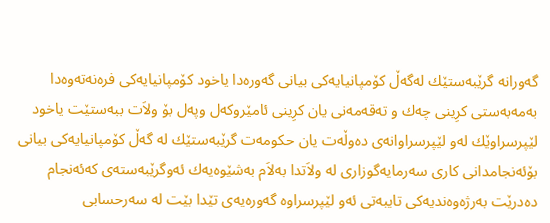گه‌ورانه‌ گرێبه‌ستێك له‌گه‌ڵ كۆمپانیایه‌كى بیانى گه‌وره‌دا یاخود كۆمپانیایه‌كى فره‌نه‌ته‌وه‌دا به‌مه‌به‌ستى كرِینى چه‌ك و ته‌قه‌مه‌نى یان كرِینى ئامێروكه‌ل وپه‌ل بۆ ولاَت ببه‌ستێت یاخود لێپرسراوێك له‌و لێپرسراوانه‌ى ده‌وڵه‌ت یان حكومه‌ت گرێبه‌ستێك له‌ گه‌ڵ كۆمپانیایه‌كى بیانى بۆئه‌نجامدانى كارى سه‌رمایه‌گوزارى له‌ ولاَتدا به‌لاَم به‌شێوه‌یه‌ك ئه‌وگرێبه‌سته‌ى كه‌ئه‌نجام ده‌درێت به‌رژه‌وه‌ندیه‌كى تایبه‌تى ئه‌و لێپرسراوه‌ گه‌وره‌یه‌ى تێدا بێت له‌ سه‌رحسابى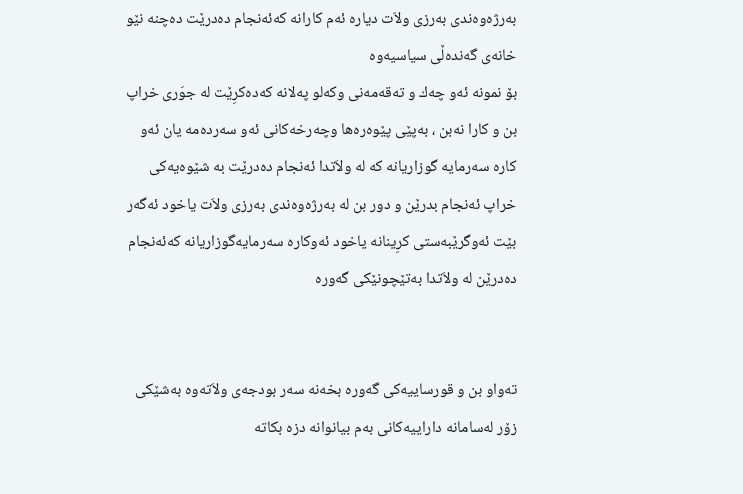به‌رژه‌وه‌ندى به‌رزى ولاَت دیاره‌ ئه‌م كارانه‌ كه‌ئه‌نجام ده‌درێت ده‌چنه‌ نێو خانه‌ى گه‌نده‌ڵى سیاسیه‌وه‌
بۆ نمونه‌ ئه‌و چه‌ك و ته‌قه‌مه‌نى وكه‌لو په‌لانه‌ كه‌ده‌كرِێت له‌ جوَرى خراپ بن و كارا نه‌بن ، به‌پێى پێوه‌ره‌ها وچه‌رخه‌كانى ئه‌و سه‌رده‌مه‌ یان ئه‌و كاره‌ سه‌رمایه‌ گوزاریانه‌ كه‌ له‌ ولاَتدا ئه‌نجام ده‌درێت به‌ شێوه‌یه‌كى خراپ ئه‌نجام بدرێن و دور بن له‌ به‌رژه‌وه‌ندى به‌رزى ولاَت یاخود ئه‌گه‌ر بێت ئه‌وگرێبه‌ستى كرِینانه‌ یاخود ئه‌وكاره‌ سه‌رمایه‌گوزاریانه‌ كه‌ئه‌نجام ده‌درێن له‌ ولاَتدا به‌تێچونێكى گه‌وره‌


ته‌واو بن و قورساییه‌كى گه‌وره‌ بخه‌نه‌ سه‌ر بودجه‌ى ولاَته‌وه‌ به‌شێكى زۆر له‌سامانه‌ داراییه‌كانى به‌م بیانوانه‌ دزه‌ بكاته‌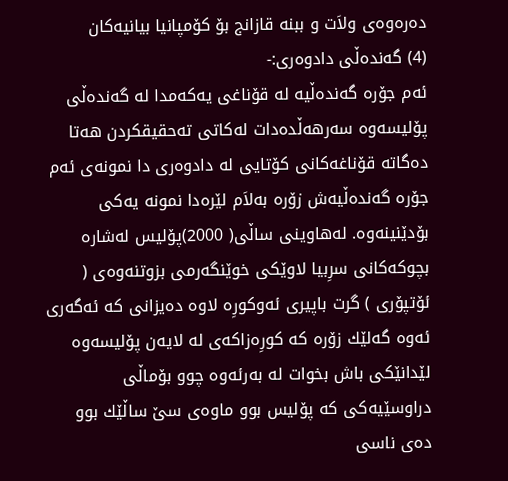ده‌ره‌وه‌ى ولاَت و ببنه‌ قازانج بۆ كۆمپانیا بیانیه‌كان
(4) گه‌نده‌ڵى دادوه‌رى:-
ئه‌م جۆره‌ گه‌نده‌ڵیه‌ له‌ قۆناغى یه‌كه‌مدا له‌ گه‌نده‌ڵى پۆلیسه‌وه‌ سه‌رهه‌ڵده‌دات له‌كاتى ته‌حقیقكردن هه‌تا ده‌گاته‌ قۆناغه‌كانى كۆتایى له‌ دادوه‌رى دا نمونه‌ى ئه‌م جۆره‌ گه‌نده‌ڵیه‌ش زۆره‌ به‌لاَم لێره‌دا نمونه‌ یه‌كى بۆدێنینه‌وه‌. له‌هاوینى ساڵى( 2000)پۆلیس له‌شاره‌ بچوكه‌كانى سرِبیا لاوێكى خوێنگه‌رمى بزوتنه‌وه‌ى ( ئۆتپۆرى ) گرت باپیرى ئه‌وكورِه‌ لاوه‌ ده‌یزانى كه‌ ئه‌گه‌رى ئه‌وه‌ گه‌لێك زۆره‌ كه‌ كورِه‌زاكه‌ى له‌ لایه‌ن پۆلیسه‌وه‌ لێدانێكى باش بخوات له‌ به‌رئه‌وه‌ چوو بۆماڵى دراوسێیه‌كى كه‌ پۆلیس بوو ماوه‌ى سێ ساڵێك بوو ده‌ى ناسى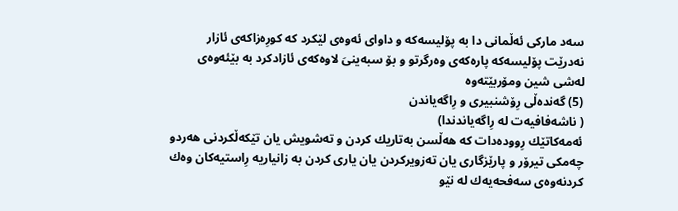سه‌د ماركى ئه‌ڵمانى دا به‌ پۆلیسه‌كه‌ و داواى ئه‌وه‌ى لێكرد كه‌ كورِه‌زاكه‌ى ئازار نه‌درێت پۆلیسه‌كه‌ پاره‌كه‌ى وه‌رگرتو و بۆ سبه‌ینىَ لاوه‌كه‌ى ئازادكرد به‌ بێئه‌وه‌ى له‌شى شین ومۆربێته‌وه‌
(5) گه‌نده‌ڵى رِۆشنبیرى و رِاگه‌یاندن
( ناشه‌فافیه‌ت له‌ رِاگه‌یاندندا)
ئه‌مه‌كاتێك رِووده‌دات كه‌ هه‌ڵسن به‌تاریك كردن و ته‌شویش یان تێكه‌ڵكردنى هه‌ردو چه‌مكى تیرۆر و پارێزگارى یان ته‌زویركردن یان یارى كردن به‌ زانیاریه‌ رِاستیه‌كان وه‌ك كردنه‌وه‌ى سه‌فحه‌یه‌ك له‌ نێو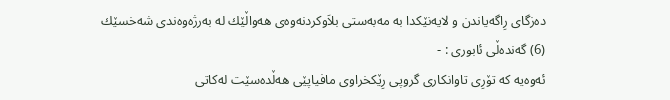ده‌زگاى رِاگه‌یاندن و لایه‌نێكدا به‌ مه‌به‌ستى بلاَوكردنه‌وه‌ى هه‌واڵێك له‌ به‌رژه‌وه‌ندى شه‌خسێك
(6) گه‌نده‌ڵى ئابورى : -
ئه‌وه‌یه‌ كه‌ تۆرِى تاوانكارى گروپى رِێكخراوى مافیاپێى هه‌ڵده‌سێت له‌كاتى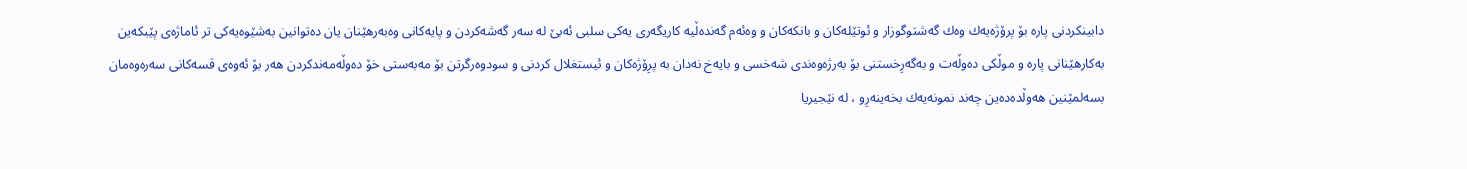دابینكردنى پاره‌ بۆ پرۆژه‌یه‌ك وه‌ك گه‌شتوگوزار و ئوتێله‌كان و بانكه‌كان و وه‌ئه‌م گه‌نده‌ڵیه‌ كاریگه‌ری یه‌كى سلبى ئه‌بێ له‌ سه‌ر گه‌شه‌كردن و پایه‌كانى وه‌به‌رهێنان یان ده‌توانین به‌شێوه‌یه‌كى تر ئاماژه‌ى پێبكه‌ین به‌كارهێنانى پاره‌ و موڵكى ده‌وڵه‌ت و به‌گه‌رِخستنى بۆ به‌رژه‌وه‌ندى شه‌خسى و بایه‌خ نه‌دان به‌ پرِۆژه‌كان و ئیستغلال كردنى و سودوه‌رگرتن بۆ مه‌به‌ستى خۆ ده‌وڵه‌مه‌ندكردن هه‌ر بۆ ئه‌وه‌ى قسه‌كانى سه‌ره‌وه‌مان بسه‌لمێنین هه‌وڵده‌ده‌ین چه‌ند نمونه‌یه‌ك بخه‌ینه‌رِو ، له‌ نێجیریا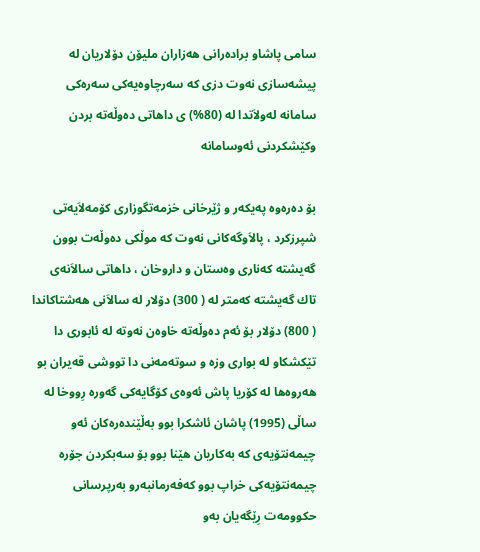سامى پاشاو براده‌رانى هه‌زاران ملیۆن دۆلاریان له‌ پیشه‌سازى نه‌وت دزى كه‌ سه‌رچاوه‌یه‌كى سه‌ره‌كى سامانه‌ له‌ولاَتدا له‌ (80%) ى داهاتى ده‌وڵه‌ته‌ بردن وكێشكردنى ئه‌وسامانه‌

بۆ ده‌ره‌وه‌ په‌یكه‌ر و ژێرخانى خزمه‌تگوزارى كۆمه‌لاَیه‌تى شپرزكرد ، پالاَوگه‌كانى نه‌وت كه‌ موڵكى ده‌وڵه‌ت بوون گه‌یشته‌ كه‌نارى وه‌ستان و داروخان ، داهاتى سالاَنه‌ى تاك گه‌یشته‌ كه‌متر له‌ ( 300) دۆلار له‌ سالاَنى هه‌شتاكاندا ( 800) دۆلار بۆ ئه‌م ده‌وڵه‌ته‌ خاوه‌ن نه‌وته‌ له‌ ئابورى دا تێكشكاو له‌ بوارى وزه‌ و سوته‌مه‌نى دا تووشى قه‌یران بو هه‌روه‌ها له‌ كۆریا پاش ئه‌وه‌ى كۆگایه‌كى گه‌وره‌ رِووخا له‌ ساڵى (1995) پاشان ئاشكرا بوو به‌ڵێنده‌ره‌كان ئه‌و چیمه‌نتۆیه‌ی كه‌ به‌كاریان هێنا بوو بۆ سه‌بكردن جۆره‌ چیمه‌نتۆیه‌كى خراپ بوو كه‌فه‌رمانبه‌رو به‌رپرسانى حكوومه‌ت رِێگه‌یان به‌و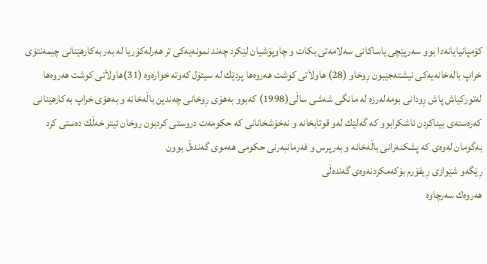كۆمپانیایانه‌دا بوو سه‌رپێچى یاساكانى سه‌لامه‌تى بكات و چاوپۆشیان لێكرد چه‌ند نمونه‌یه‌كى تر هه‌رله‌كۆریا له‌ به‌ر به‌كارهێنانى چیمه‌نتۆى خراپ باله‌خانه‌یه‌كى نیشته‌جێبون رِوخاو (28) هاولاَتى كوشت هه‌روه‌ها پردێك له‌ سیئۆل كه‌وته‌ خواره‌وه‌ (31)هاولاَتى كوشت هه‌روه‌ها له‌توركیاش پاش رِودانى بومه‌له‌رزه‌ له‌ مانگى شه‌شى ساڵى(1998) كه‌بوو به‌هۆى رِوخانى چه‌ندین باڵه‌خانه‌ و به‌هۆى خراپ به‌كارهێنانى كه‌ره‌سته‌ى بیناكردن ئاشكرابوو كه‌ گه‌لێك له‌و قوتابخانه‌ و نه‌خۆشخانانى كه‌ حكومه‌ت دروستى كردبون روخان ئیتر خه‌ڵك ده‌ستى كرد به‌گومان له‌وه‌ى كه‌ پشكنه‌رانى باڵه‌خانه‌ و به‌رپرس و فه‌رمانبه‌رنى حكومى هه‌موى گه‌نده‌ڵ بوون
رِێگه‌و شێوازى رِیفۆرم بۆكه‌مكردنه‌وه‌ى گه‌نده‌ڵى
هه‌روه‌ك سه‌رچاوه‌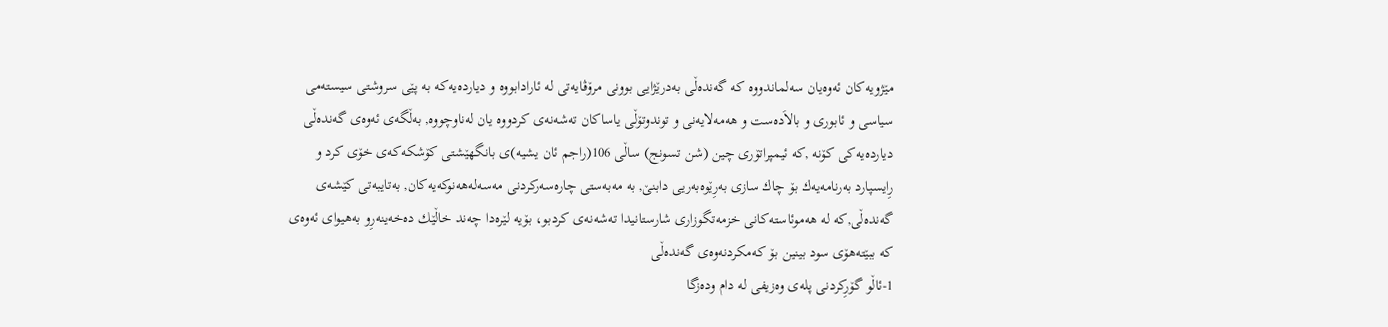مێژویه‌كان ئه‌وه‌یان سه‌لماندووه‌ كه‌ گه‌نده‌ڵى به‌درێژایى بوونى مرۆڤایه‌تى له‌ ئارادابووه‌ و دیارده‌یه‌كه‌ به‌ پێى سروشتى سیسته‌مى سیاسى و ئابوری و بالاَده‌ست و هه‌مه‌لایه‌نى و توندوتۆڵى یاساكان ته‌شه‌نه‌ى كردووه‌ یان له‌ناوچووه‌, به‌ڵگه‌ى ئه‌وه‌ى گه‌نده‌ڵى دیارده‌یه‌كى كۆنه‌ ,كه‌ ئیمپراتۆرى چین (شن تسونج) ساڵى 106(راجم ئان یشیه‌)ى بانگهێشتى كۆشكه‌كه‌ى خۆى كرد و رِایسپارد به‌رنامه‌یه‌ك بۆ چاك سازى به‌رِێوه‌به‌ریى دابنێ, به‌ مه‌به‌ستى چاره‌سه‌ركردنى مه‌سه‌له‌هه‌نوكه‌یه‌كان, به‌تایبه‌تى كێشه‌ى گه‌نده‌ڵى,كه‌ له‌ هه‌موئاسته‌كانى خزمه‌تگوزارى شارستانیدا ته‌شه‌نه‌ى كردبو، بۆیه‌ لێره‌دا چه‌ند خاڵێك ده‌خه‌ینه‌رِو به‌هیواى ئه‌وه‌ى كه‌ ببێته‌هۆى سود بینین بۆ كه‌مكردنه‌وه‌ى گه‌نده‌ڵى
1-ئاڵو گۆرِكردنى پله‌ى وه‌زیفى له‌ دام وده‌زگا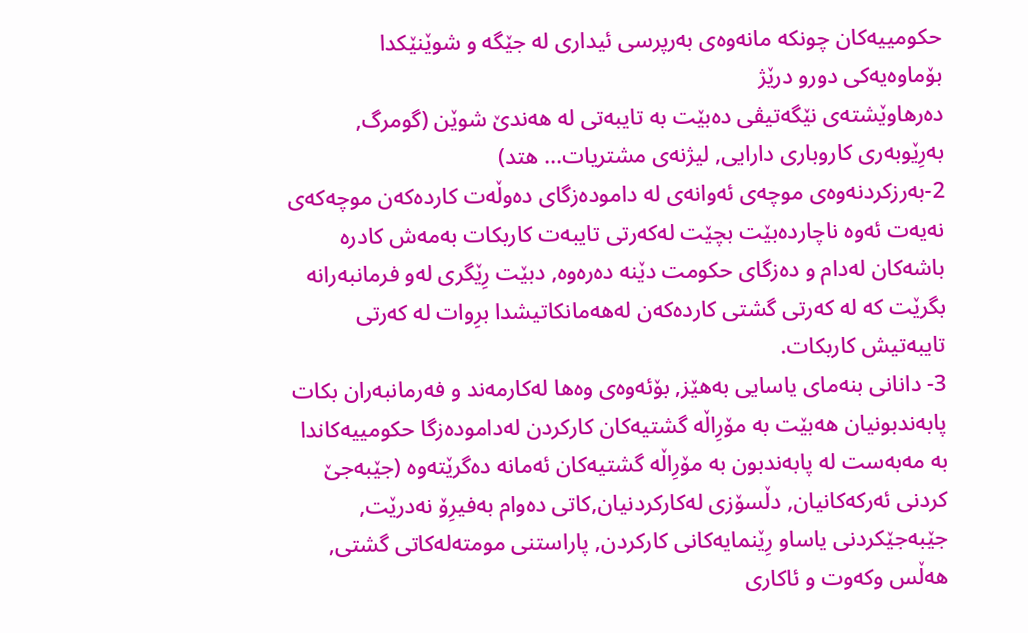حكومییه‌كان چونكه‌ مانه‌وه‌ى به‌رپرسى ئیدارى له‌ جێگه‌ و شوێنێكدا بۆماوه‌یه‌كى دورو درێژ
ده‌رهاوێشته‌ى نێگه‌تیڤى ده‌بێت به‌ تایبه‌تى له‌ هه‌ندێ شوێن (گومرگ, به‌رِێوبه‌رى كاروبارى دارایى, لیژنه‌ى مشتریات... هتد)
2-به‌رزكردنه‌وه‌ى موچه‌ى ئه‌وانه‌ى له‌ داموده‌زگاى ده‌وڵه‌ت كارده‌كه‌ن موچه‌كه‌ى نه‌یه‌ت ئه‌وه‌ ناچارده‌بێت بچێت له‌كه‌رتى تایبه‌ت كاربكات به‌مه‌ش كادره‌ باشه‌كان له‌دام و ده‌زگاى حكومت دێنه‌ ده‌ره‌وه‌, دبێت رِێگرى له‌و فرمانبه‌رانه‌ بگرێت كه‌ له‌ كه‌رتى گشتى كارده‌كه‌ن له‌هه‌مانكاتیشدا برِوات له‌ كه‌رتى تایبه‌تیش كاربكات.
3- دانانى بنه‌ماى یاسایى به‌هێز, بۆئه‌وه‌ى وه‌ها له‌كارمه‌ند و فه‌رمانبه‌ران بكات پابه‌ندبونیان هه‌بێت به‌ مۆرِاڵه‌ گشتیه‌كان كاركردن له‌داموده‌زگا حكومییه‌كاندا به‌ مه‌به‌ست له‌ پابه‌ندبون به‌ مۆرِاڵه‌ گشتیه‌كان ئه‌مانه‌ ده‌گرێته‌وه‌ (جێبه‌جێ كردنى ئه‌ركه‌كانیان, دڵسۆزى له‌كاركردنیان,كاتى ده‌وام به‌فیرِۆ نه‌درێت, جێبه‌جێكردنى یاساو رِێنمایه‌كانى كاركردن, پاراستنى مومته‌له‌كاتى گشتى, هه‌ڵس وكه‌وت و ئاكارى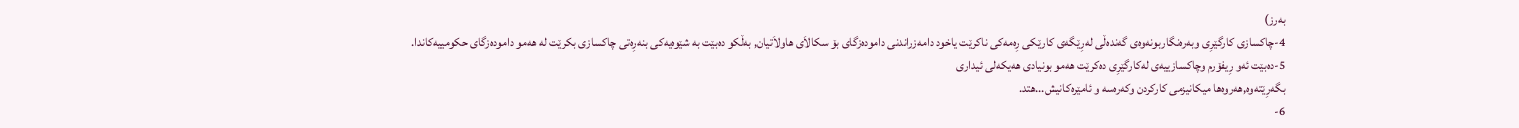به‌رز)
4-چاكسازى كارگێرِى وبه‌ره‌نگاربونه‌وه‌ى گه‌نده‌ڵى له‌رِێگه‌ى كارێكى رِه‌مه‌كى ناكرێت یاخود دامه‌زراندنى داموده‌زگاى بۆ سكالاَى هاولاَتیان, به‌ڵكو ده‌بێت به‌ شێوه‌یه‌كى بنه‌رِه‌تى چاكسازى بكرێت له‌ هه‌مو داموده‌زگاى حكومییه‌كاندا.
5-ده‌بێت ئه‌و رِیفۆرم وچاكسازییه‌ى له‌كارگێرِى ده‌كرێت هه‌مو بونیادى هه‌یكه‌لى ئیدارى
بگه‌رِێته‌وه‌,هه‌روه‌ها میكانیزمى كاركردن وكه‌ره‌سه‌ و ئامێره‌كانیش...هتد.
6-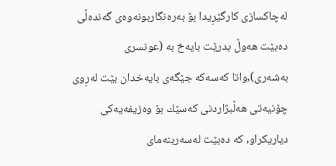له‌چاكسازى كارگێرِیدا بۆ به‌ره‌نگاربونه‌وه‌ى گه‌نده‌ڵى ده‌بێت هه‌وڵ بدرێت بایه‌خ به‌ (عونسرى به‌شه‌رى),واتا كه‌سه‌كه‌ جێگه‌ى بایه‌خدان بێت له‌رِوى چۆنیه‌تى هه‌ڵبژاردنى كه‌سێك بۆ وه‌زیفه‌یه‌كى دیاریكراو, كه‌ ده‌بێت له‌سه‌ربنه‌ماى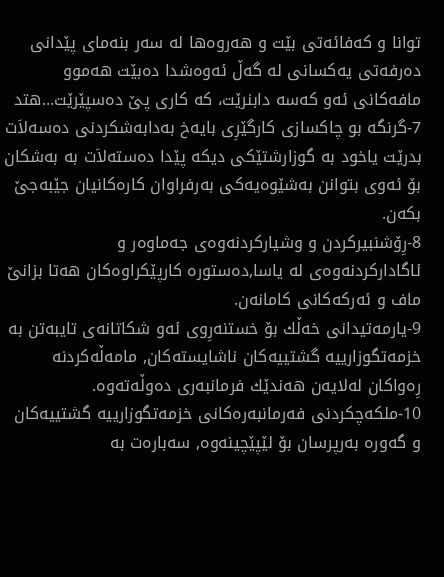توانا و كه‌فائه‌تى بێت و هه‌روه‌ها له‌ سه‌ر بنه‌ماى پێدانى ده‌رفه‌تى یه‌كسانى له‌ گه‌ڵ ئه‌وه‌شدا ده‌بێت هه‌موو
مافه‌كانى ئه‌و كه‌سه‌ دابنرێت، كه‌ كارى پێ ده‌سپێرێت...هتد
7-گرنگه‌ بو چاكسازى كارگێرِی بایه‌خ به‌دابه‌شكردنی ده‌سه‌لاَت بدرێت یاخود به‌ گوزارشتێكی دیكه‌ پێدا ده‌سته‌لاَت به‌ به‌شكان بۆ ئه‌وى بتوانن به‌شێوه‌یه‌كى به‌رفراوان كاره‌كانیان جێبه‌جێ بكه‌ن.
8-رِۆشنبیركردن و وشیاركردنه‌وه‌ى جه‌ماوه‌ر و ئاگاداركردنه‌وه‌ى له‌ یاسا,ده‌ستوره‌ كارپێكراوه‌كان هه‌تا بزانێ ماف و ئه‌ركه‌كانى كامانه‌ن.
9-یارمه‌تیدانى خه‌ڵك بۆ خستنه‌رِوى ئه‌و شكاتانه‌ى تایبه‌تن به‌
خزمه‌تگوزارییه‌ گشتییه‌كان ناشایسته‌كان, مامه‌ڵه‌كردنه‌ رِه‌واكان له‌لایه‌ن هه‌ندێك فرمانبه‌رى ده‌وڵه‌ته‌وه‌.
10-ملكه‌چكردنى فه‌رمانبه‌ره‌كانى خزمه‌تگوزارییه‌ گشتییه‌كان و گه‌وره‌ به‌رپرسان بۆ لێپێچینه‌وه‌, سه‌باره‌ت به‌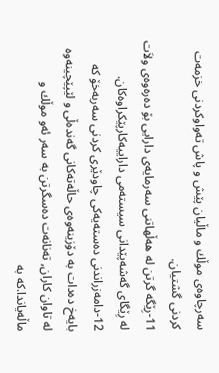سه‌رچاوه‌ى موڵك و ماڵیان پێش و پاش ته‌واوكردنى خزمه‌ت كردنى گشتیان.
11-رِێگه‌ گرتن له‌ هه‌ڵهاتنى سه‌رمایه‌ى دارایی بۆ ده‌ره‌وه‌ى ولاَت له‌ رِێگاى گه‌شه‌پێدانى سیسته‌مى داراییه‌كارپێكراوه‌كان.
12-دامه‌زراندنى ده‌سته‌یه‌كى چاودێرى كردنى سه‌ربه‌خۆ كه‌ بایه‌خ ده‌دات به‌ دۆزینه‌وه‌ى حاڵه‌ته‌كانى گه‌نده‌ڵی و لێپێچینه‌وه‌ له‌ تاوان كاران, ته‌نانه‌ت ده‌سگرتن به‌ سه‌ر ئه‌و موڵك و ماڵه‌یاندا.كه‌ به‌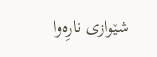شێوازى نارِه‌وا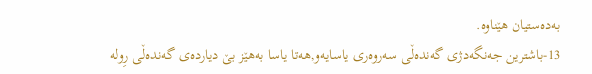به‌ده‌ستیان هێناوه‌.
13-باشترین جه‌نگه‌دژى گه‌نده‌ڵى سه‌روه‌رى یاسایه‌و,هه‌تا یاسا به‌هێز بێ دیارده‌ى گه‌نده‌ڵى رِوله‌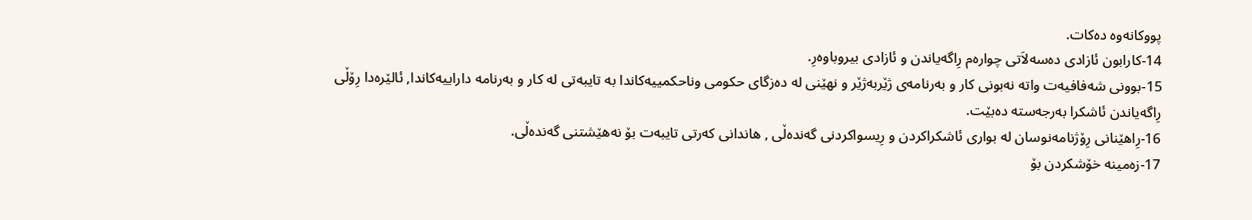پووكانه‌وه‌ ده‌كات.
14-كارابون ئازادى ده‌سه‌لاَتى چواره‌م رِاگه‌یاندن و ئازادى بیروباوه‌رِ.
15-بوونى شه‌فافیه‌ت واته‌ نه‌بونى كار و به‌رنامه‌ى ژێربه‌ژێر و نهێنى له‌ ده‌زگاى حكومى وناحكمییه‌كاندا به‌ تایبه‌تى له‌ كار و به‌رنامه‌ داراییه‌كاندا, ئالێره‌دا رِۆڵى رِاگه‌یاندن ئاشكرا به‌رجه‌سته‌ ده‌بێت.
16-رِاهێنانى رِۆژنامه‌نوسان له‌ بوارى ئاشكراكردن و رِیسواكردنى گه‌نده‌ڵى , هاندانى كه‌رتى تایبه‌ت بۆ نه‌هێشتنى گه‌نده‌ڵى.
17-زه‌مینه‌ خۆشكردن بۆ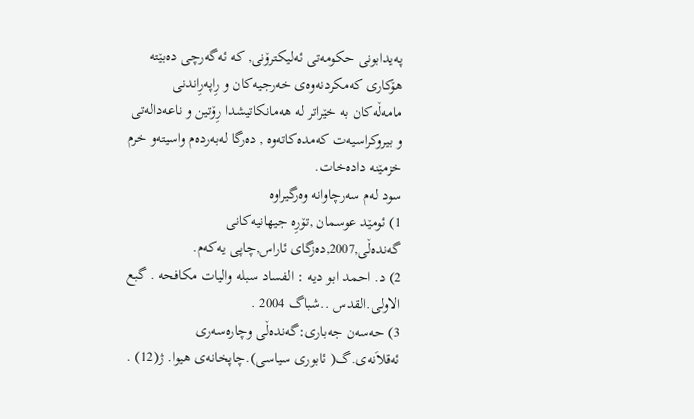په‌یدابونى حكومه‌تى ئه‌لیكترۆنى, كه‌ ئه‌گه‌رچى ده‌بێته‌ هۆكارى كه‌مكردنه‌وه‌ى خه‌رجیه‌كان و رِاپه‌رِاندنى مامه‌ڵه‌كان به‌ خێراتر له‌ هه‌مانكاتیشدا رِۆتین و ناعه‌داله‌تى و بیروكراسیه‌ت كه‌مده‌كاته‌وه‌ , ده‌رگا له‌به‌رده‌م واسیته‌و خرم خزمێنه‌ داده‌خات.
سود له‌م سه‌رچاوانه‌ وه‌رگیراوه‌
1) ئومێد عوسمان ,تۆرِه‌ جیهانیه‌كانى گه‌نده‌ڵى,2007,ده‌زگاى ئاراس,چاپى یه‌كه‌م.
2) د. احمد ابو دیه‌ : الفساد سبله‌ والیات مكافحه‌ . گبع الاولى.القدس ..شباگ 2004 .
3) حه‌سه‌ن جه‌بارى:گه‌نده‌ڵى وچاره‌سه‌رى ئه‌قلاَنه‌ى.گ( ئابورى سیاسى).چاپخانه‌ى هیوا. ژ(12) .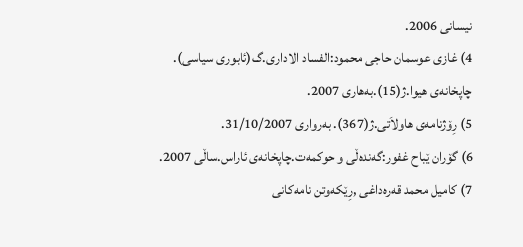نیسانى 2006.
4) غازى عوسمان حاجى محمود:الفساد الاداری.گ(ئابورى سیاسى). چاپخانه‌ى هیوا.ژ(15).به‌هارى 2007.
5) رِۆژنامه‌ى هاولاَتى.ژ(367). به‌روارى 31/10/2007.
6) گۆران ێباح غفور:گه‌نده‌ڵى و حوكمه‌ت.چاپخانه‌ى ئاراس.ساڵى 2007.
7) كامیل محمد قه‌ره‌داغى ,رِێكه‌وتن نامه‌كانى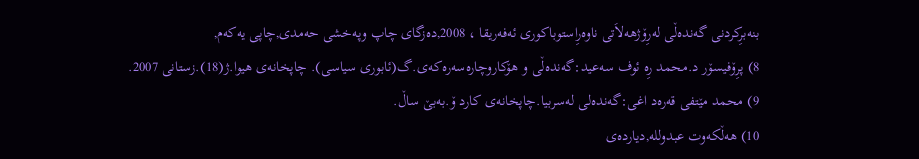بنه‌برِكردنى گه‌نده‌ڵى له‌رِۆژهه‌لاَتى ناوه‌رِاستوباكورى ئه‌فه‌ریقا ، 2008,ده‌زگاى چاپ وپه‌خشى حه‌مدى,چاپى یه‌كه‌م,
8) پرِۆفیسۆر د.محمد رِه‌ ئوف سه‌عید:گه‌نده‌ڵى و هۆكاروچاره‌سه‌ره‌كه‌ى.گ(ئابورى سیاسى). چاپخانه‌ى هیوا.ژ(18).زستانى 2007.
9) محمد مێتفى قه‌ره‌د اغى:گه‌نده‌لى له‌سربیا.چاپخانه‌ى كارد ۆ.به‌بێ ساڵ.
10) هه‌ڵكه‌وت عبدولله‌,دیارده‌ى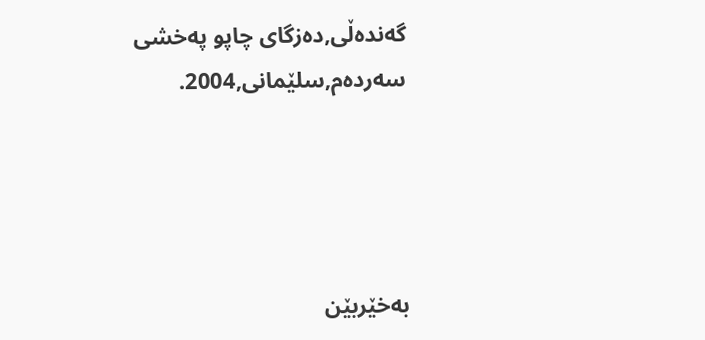گه‌نده‌ڵى,ده‌زگاى چاپو په‌خشى سه‌رده‌م,سلێمانى,2004.




به‌خێربێن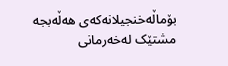بۆماڵه‌خنجیلانه‌که‌ی هه‌ڵه‌بجه‌       مشتێک له‌خه‌رمانی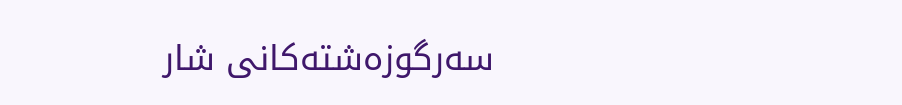سه‌رگوزه‌شته‌کانی شار